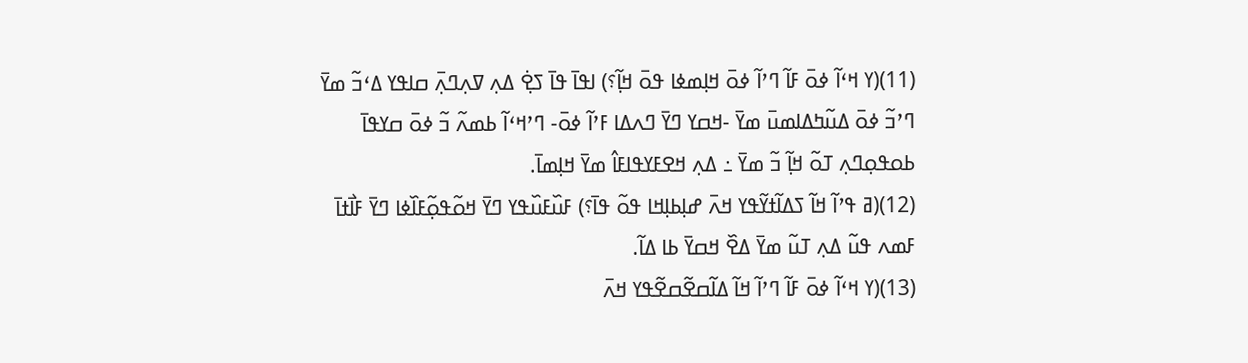(11)(ߌ ߞߵߊ߬ ߦߋ߫ ߓߊ߬ ߣߴߊ߬ ߦߋ߫ ߞߊ߲ߘߦߊ ߟߋ߫ ߞߊ߲߬؟) ߊߟߊ߫ ߟߊ߫ ߖߐ߲߭ ߡߍ߲ ߜߍ߲ߣߍ߲߫ ߛߊߟߌ ߡߵߏ߬ ߘߌ߫ ߣߴߏ߬ ߦߋ߫ ߡߎ߬ߤߡߊߘߎ߫ ߘߌ߫ -ߞߛߌ ߣߌ߫ ߣߍߡߊ ߓߴߊ߬ ߦߋ߫- ߣߴߞߵߊ߬ ߕߘߍ߬ ߏ߬ ߦߋ߫ ߛߌߟߊ߫ ߕߋߟߋ߲ߣߍ߲ ߠߋ߬ ߞߊ߲߬ ߏ߬ ߘߌ߫ ߸ ߡߍ߲ ߞߐߓߌߟߊߓߊ߮ ߘߌ߫ ߞߊ߲ߘߊ߫.
(12)(ߥ ߟߴߊ߬ ߞߊ߬ ߖߡߊ߬ߙߌ߬ߟߌ ߞߍ߫ ߝߊ߲ߕߊ߲ߞߊ ߟߋ߬ ߟߊ߫؟) ߓߎ߰ߓߎ߰ߟߌ ߣߌ߫ ߞߋ߬ߟߋ߲߬ߓߊ߰ߦߊ ߣߌ߫ ߓߊ߯ߙߊ߫ ߓߘߍ ߟߎ߬ ߡߍ߲ ߠߎ߬ ߘߌ߫ ߡߐ߰ ߞߛߌ߫ ߕߊ ߡߊ߬.
(13)(ߌ ߞߵߊ߬ ߦߋ߫ ߓߊ߬ ߣߴߊ߬ ߞߊ߬ ߡߊ߬ߛߐ߬ߛߐ߬ߟߌ ߞߍ߫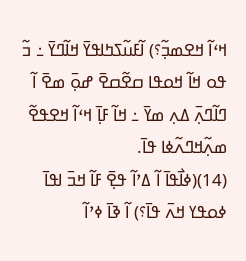ߞߵߊ߬ ߞߐߘߏ߲߬؟) ߊ߬ߓߎ߬ߖߤߊߟߌ߫ ߞߊ߬ߣߌ߫ ߸ ߏ߬ ߟߋ ߞߊ߬ ߞߋߟߊ ߛߐ߬ߛߐ߫ ߝߋ߲߫ ߘߐ߫ ߊ߬ ߣߊ߬ߣߍ߲߫ ߡߍ߲ ߘߌ߫ ߸ ߞߊ߬ ߓߊ߲߫ ߞߵߊ߬ ߞߐߟߐ߬ ߘߍ߲߬ߞߣߍ߬ߦߊ ߟߊ߫.
(14)(ߦߊ߯ߟߊ߫ ߊ߬ ߡߴߊ߬ ߟߐ߲߫ ߓߊ߬ ߞߏ߫ ߊߟߊ߫ ߦߋߟߌ ߞߍ߫ ߟߊ߫؟) ߊ߬ ߢߊ߫ ߦߴߊ߬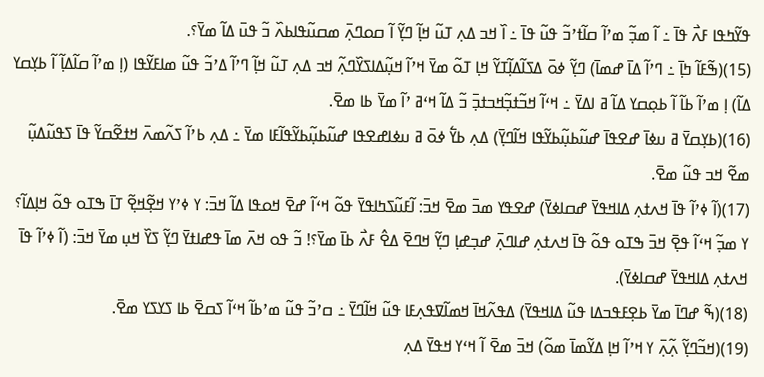ߟߌ߬ߤߟߊ ߓߍ߯ ߟߊ߫ ߸ ߊ߬ ߘߏ߲߬ ߘߴߊ߬ ߛߊ߬ߙߴߏ߬ ߟߎ߬ ߟߊ߫ ߸ ߊ߰ ߞߏ ߡߍ߲ ߠߎ߬ ߞߊ߲߬ ߣߌ߲߬ ߊ߬ ߛߋߣߍ߲߫ ߘߛߎ߬ߟߊߕߍ߰ ߏ߬ ߟߎ߫ ߡߊ߬ ߘߌ߫؟.
(15)(ߒ߬ߓߊ߬ ߤߊ߲߫ ߸ ߣߴߊ߬ ߡߊ߫ ߝߘߊ߫) ߣߌ߲߬ ߦߋ߫ ߡߖߊ߬ߡߊ߲߬ߠߌ߬ ߞߊ߲ ߠߋ߬ ߘߌ߫ ߞߴߊ߬ ߞߎ߲߬ߡߊߖߌ߰ߣߍ߲߬ ߞߏ ߡߍ߲ ߠߎ߬ ߞߊ߲߬ ߣߴߊ߬ ߡߴߏ߬ ߟߎ߬ ߘߊߓߌ߬ߟߊ (ߊ߲ ߘߴߊ߬ ߛߊ߬ߡߊ߲߬ ߊ߬ ߕߌ߲ߛߌ ߡߊ߬) ߊ߲ ߘߴߊ߬ ߕߊ߬ ߊ߬ ߕߋ߲ߛߌ ߡߊ߬ ߥ ߊߡߌ߫ ߸ ߞߵߊ߬ ߞߏ߬ߙߏ߲߬ߞߏߙߏ߲߫ ߏ߬ ߡߊ߬ ߞߵߥ ߴߊ߬ ߘߌ߫ ߕߊ ߘߐ߫.
(16)(ߕߌ߲ߛߌ߫ ߥ ߎߦߊ߫ ߝߐߟߊ߫ ߝߎ߬ߕߎ߲߬ߕߌ߬ߟߊ ߞߊ߬ߣߌ߲߫) ߡߍ߲ ߕߌ߱ ߦߋ߫ ߥ ߎߦߊߝߐߟߊ ߝߎ߬ߕߎ߲߬ߕߌ߬ߟߊ߬ߓߊ ߘߌ߫ ߸ ߡߍ߲ ߕߴߊ߬ ߖߍ߬ߘߍ߫ ߞߙߐ߬ߛߌ߬ ߟߊ߫ ߖߟߎ߬ߡߎ߲߬ ߘߐ߬ ߞߏ ߟߎ߬ ߘߐ߫.
(17)(ߊ߬ ߦߴߊ߬ ߟߊ߫ ߞߍߙߍ߲ ߡߊߞߟߌ߫ ߝߛߊߦߌ߫) ߝߐߟߌ ߘߏ߫ ߘߐ߫ ߞߏ߫: ߊ߬ߓߎ߬ߖߤߊߟߌ߫ ߟߋ߬ ߞߵߊ߬ ߝߐ߫ ߞߋߟߊ ߡߊ߬ ߞߏ߫: ߌ ߦߴߌ ߞߐ߲߬ߞߐ߲߬ ߠߊ߫ ߒߠߋ ߟߋ߬ ߞߊ߲ߡߊ߬؟ ߌ ߘߏ߲߬ ߞߵߊ߬ ߟߐ߲߫ ߞߏ߫ ߒߠߋ ߟߋ߬ ߟߊ߫ ߞߍߙߍ߲ ߝߊߣߍ߲߫ ߝߏ߲ߝߊ߲ ߣߌ߲߬ ߞߣߐ߫ ߡߐ߮ ߓߍ߯ ߕߊ߫ ߘߌ߫؟! ߏ߬ ߟߋ ߞߍ߫ ߘߊ߫ ߟߝߊߙߌ߫ ߣߌ߲߬ ߖߌ߰ ߞߎ߲ ߘߌ߫ ߞߏ߫: (ߊ߬ ߦߴߊ߬ ߟߊ߫ ߞߍߙߍ߲ ߡߊߞߟߌ߫ ߝߛߊߦߌ߫).
(18)(ߒ߬ ߝߣߊ߫ ߘߌ߫ ߕߐ߲ߓߟߏߡߊ ߟߎ߬ ߡߊߞߟߌ߫) ߡߟߍ߬ߞߊ߫ ߞߘߊ߬ߜߟߍ߲ߓߊ ߟߎ߬ ߞߊ߬ߣߌ߫ ߸ ߛߴߏ߬ ߟߎ߬ ߘߴߕߊ߬ ߞߵߊ߬ ߖߛߐ߫ ߕߊ ߖߌߖߌ ߘߐ߫.
(19)(ߞߏ߬ߣߌ߲߬ ߍ߲߬ߍ߲߫ ߌ ߞߴߊ߬ ߞߊ߲ ߡߌ߬ߘߊ߫ ߘߋ߬) ߞߏ߫ ߘߐ߫ ߊ߬ ߞߵߌ ߞߟߌ߫ ߡߍ߲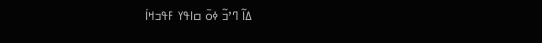ߡߊ߬ ߣߴߏ߬ ߦߋ߫ ߛߊߟߌ ߓߟߏߞߊ߭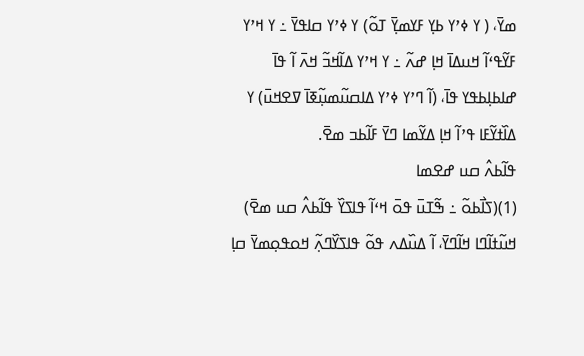ߘߌ߫، ( ߌ ߦߴߌ ߕߌ߲ ߓߌߘߌ߲߫ ߠߋ߬) ߌ ߦߴߌ ߛߊߟߌ߫ ߸ ߌ ߞߴߌ ߓߌ߬ߟߵߊ߬ ߞߎߡߊ߫ ߞߊ߲ ߝߍ߬ ߸ ߌ ߞߴߌ ߡߊ߬ߞߏ߬ ߞߍ߫ ߊ߬ ߟߊ߫ ߝߊߕߊ߲ߕߟߌ ߟߊ߫، (ߊ߬ ߣߴߌ ߦߴߌ ߡߊߛߎ߬ߘߎ߲߬ߧߊ߫ ߜߐߞߎ߫) ߌ ߡߊ߰ߙߌ߬ߓߊ ߟߴߊ߬ ߞߊ߲ ߡߌ߬ߘߊ ߣߌ߫ ߓߊ߬ߕߏ ߘߐ߫.
ߟߊ߬ߕߍ߮ ߛߎ ߝߐߘߊ
(1)(ߖߊ߯ߕߋ߬ ߸ ߒ߬ߠߎ߫ ߟߋ߫ ߞߵߊ߬ ߟߊߖߌ߰ ߟߊ߬ߕߍ߮ ߛߎ ߘߐ߫) ߞߎ߬ߙߊ߬ߣߊ ߞߊ߬ߣߌ߫، ߊ߬ ߡߎ߰ߡߍ ߟߋ߬ ߟߊߖߌ߰ߣߍ߲߬ ߞߋߟߋ߲ߘߌ߫ ߛߊ߲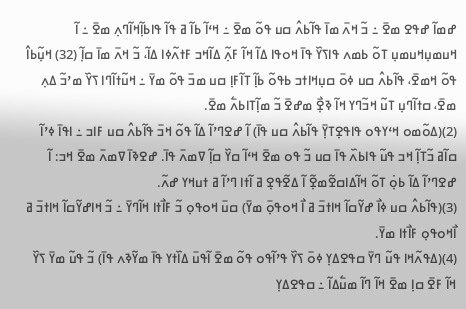ߝߘߊ߬ ߝߟߐ ߘߐ߫ ߸ ߏ߬ ߞߍ߫ ߘߊ߫ ߟߊ߬ߕߍ߮ ߛߎ ߟߋ߬ ߘߐ߫ ߸ ߞߵߊ߬ ߕߊ߬ ߥ ߟߊ߬ ߟߊߕߊ߲߬ߞߊ߬ߣߍ߲ ߘߐ߫ ߸ ߊ߬ ߞߎߘߎ߲ߞߎߘߎ߲ ߠߋ߬ ߕߘߍ ߟߊߖߌ߰ ߟߊ߫ ߞߋߟߊ ߡߊ߬ ߞߊ߬ ߓߍ߲߬ ߡߊ߬ߞߏ ߓߙߍ߬ߦߊ ߡߊ߬، ߏ߬ ߞߍ߫ ߘߊ߫ ߛߊ߲߬ (32) ߞߎ߲߬ߕߊ߮ ߟߋ߬ ߞߘߐ߫، ߟߊ߬ߕߍ߮ ߛߎ ߦߋ߫ ߛߎ߲ߞߊߙߏ ߕߟߋ߬ ߕߊ߲߬ ߠߊ߬ߓߊ߲ ߛߎ ߘߏ߫ ߟߋ߬ ߘߌ߫ ߸ ߞߎ߬ߙߊ߬ߣߊ ߖߌ߰ ߘߴߏ߬ ߡߍ߲ ߘߐ߫، ߛߙߊ߬ߣߎ߲ ߠߎ߬ ߞߏ߬ߣߌ ߞߊ߬ ߢߐ߲߯ ߘߝߐ߫ ߏ߬ ߘߊ߲߬ߠߊߕߍ߱ ߘߐ߫.
(2)(ߡߋ߬ߘߋ ߞߵߌߟߋ ߟߊߟߐ߲ߠߌ߲߫ ߟߊ߬ߕߍ߮ ߛߎ ߟߊ߫) ߊ߬ ߝߐߣߴߊ߬ ߡߊ߬ ߟߋ߬ ߞߏ߫ ߟߊ߬ߕߍ߮ ߛߎ ߓߊߏ ߸ ߊߟߊ߫ ߦߴߊ߬ ߛߊ߬ߥ ߏ߬ߠߊ߲߬ ߞߏ ߟߎ߬ ߟߊߕߍ߰ ߟߊ߫ ߛߎ ߏ߬ ߟߋ ߘߐ߫ ߞߵߊ߬ ߛߌ߰ ߛߊ߲߬ ߜߘߍ߫ ߟߊ߫. ߝߐߢߊ߫ ߜߘߍ߫ ߘߐ߫ ߞߏ: ߊ߬ ߝߐߣߴߊ߬ ߡߊ߬ ߕߋ߲߭ ߠߋ߬ ߞߊ߬ߡߊߛߐ߬ߘߐ߲߬ ߊ߬ ߡߐ߬ߟߐ߲ ߥ ߊ߬ߙߊ ߣߴߊ߬ ߥ ߙߎߞߌ ߝߍ߬.
(3)(ߟߊ߬ߕߍ߮ ߛߎ ߦߊ߯ ߝߌ߬ߛߊ߬ ߞߊߙߏ߫ ߥ ߊ߯ ߞߋߟߋ߲߫ ߘߌ߫) ߛߎ߫ ߞߋߟߋ߲ ߏ߬ ߓߊ߯ߙߊ ߞߊ߬ߣߌ߫ ߸ ߏ߬ ߞߊߝߌ߬ߛߊ߬ ߞߊߙߏ߫ ߥ ߊ߯ߞߋߟߋ߲ ߓߊ߯ߙߊ ߘߌ߫.
(4)(ߡߟߍ߬ߞߊ ߟߎ߬ ߣߌ߫ ߛߟߐߡߌ߲ ߦߋ߫ ߖߌ߰ ߟߴߊ߬ߟߋ ߟߋ߬ ߘߐ߫ ߊ߬ߟߎ߫ ߡߊ߰ߙߌ ߟߊ߫ ߘߌ߬ߢߍ ߟߊ߫) ߏ߬ ߟߎ߬ ߘߌ߫ ߖߌ߰ ߞߊ߬ ߓߐ߫ ߛߊ߲ ߘߐ߫ ߞߊ߬ ߣߊ߬ ߘߎ߱ߡߊ߬ ߸ ߛߟߐߡߌ߲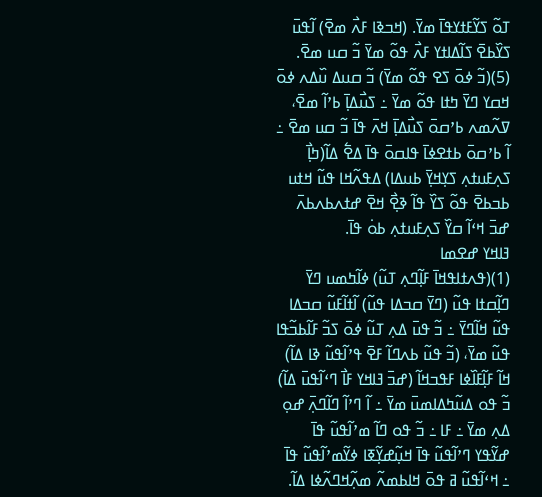ߠߋ߬ ߖߌ߬ߓߙߌߟߊ߫ ߘߌ߫. (ߞߏߢߊ ߓߍ߯ ߘߐ߫) ߊ߬ߟߎ߫ ߖߌ߰ߕߐ߫ ߖߊ߬ߡߊߙߌ ߓߍ߯ ߟߋ߬ ߘߌ߫ ߏ߬ ߛߎ ߘߐ߫.
(5)(ߏ߬ ߦߋ߫ ߖߐ ߟߋ߬ ߘߌ߫) ߏ߬ ߛߎߡ ߎ߰ߡߍ ߦߋ߫ ߞߛߌ ߣߌ߫ ߤߙߊ ߟߋ߬ ߘߌ߫ ߸ ߖߎ߯ߡߊ߲߫ ߕߴߊ߬ ߘߐ߫، ߜߍ߬ߘߍ ߕߴߛߋ߫ ߖߎ߯ߡߊ߲߫ ߞߍ߫ ߟߊ߫ ߏ߬ ߛߎ ߘߐ߫ ߸ ߊ߬ ߕߴߛߋ߫ ߕߙߐߦߊ߫ ߟߊߛߋ߫ ߟߊ߫ ߡߐ߱ ߡߊ߬(ߤߊ߲߯ ߖߍ߲ߓߎߙߍ߲ ߖߌ߲ߞߌ߲߫ ߕߎߡߊ) ߡߟߍ߬ߞߊ ߟߎ߬ ߞߙߎ ߕߏߕߐ߫ ߟߋ߬ ߖߌ߰ ߟߊ߬ ߢߐ߲߯ ߞߐ߫ ߝߙߍߕߍߕߍ߫ ߝߏ߫ ߞߵߊ߬ ߛߌ߰ ߖߍ߲ߓߎߙߍ߲ ߕߋ߭ ߟߊ߫.
ߔߊߞߌ ߝߐߘߊ
(1)(ߟߍߙߊߟߞߊ߫ ߓߊ߲߬ߣߍ߲ ߠߎ߬) ߦߊ߬ߤߘߎ ߣߌ߫ ߣߊ߲߬ߛߙߊ ߟߎ߬ (ߣߌ߫ ߛߏߡߊ ߟߎ߬) ߊ߬ߙߊ߬ߓߎ߬ ߛߏߡߊ ߟߎ߬ ߞߊ߬ߣߌ߫ ߸ ߏ߬ ߟߎ߫ ߡߍ߲ ߠߎ߬ ߦߋ߫ ߖߏ߬ ߓߊ߬ߕߏ߬ߟߊ ߟߎ߬ ߘߌ߫، (ߏ߬ ߟߎ߬ ߕߍߣߊ߬ ߓߐ߫ ߟߴߊ߬ߟߎ߬ ߢߊ ߡߊ߬) ߞߊ߬ ߓߊ߲߬ߓߊ߰ߦߊ ߓߟߏߞߊ߬ (ߝߏ߫ ߔߊߞߌ ߓߊ߯ ߣߵߊ߬ߟߎ߫ ߡߊ߬) ߏ߬ ߟߋ ߡߎ߬ߤߡߊߘߎ߫ ߘߌ߫ ߸ ߊ߬ ߣߴߊ߬ ߣߊ߬ߣߍ߲߫ ߝߋ߲ ߡߍ߲ ߘߌ߫ ߸ ߓߊ ߸ ߏ߬ ߟߋ ߣߊ߬ ߘߴߊ߬ߟߎ߬ ߟߊ߫ ߝߌ߬ߟߌ ߣߴߊ߬ߟߎ߬ ߟߊ߫ ߞߎ߲߬ߝߌ߲߬ߧߊ ߦߌ߬ߘߴߊ߬ߟߎ߬ ߟߊ߫ ߸ ߞߵߊ߬ߟߎ߬ ߥ ߟߋ߫ ߞߊߕߘߍ߬ ߘߍ߲߬ߞߣߍ߬ߦߊ ߡߊ߬.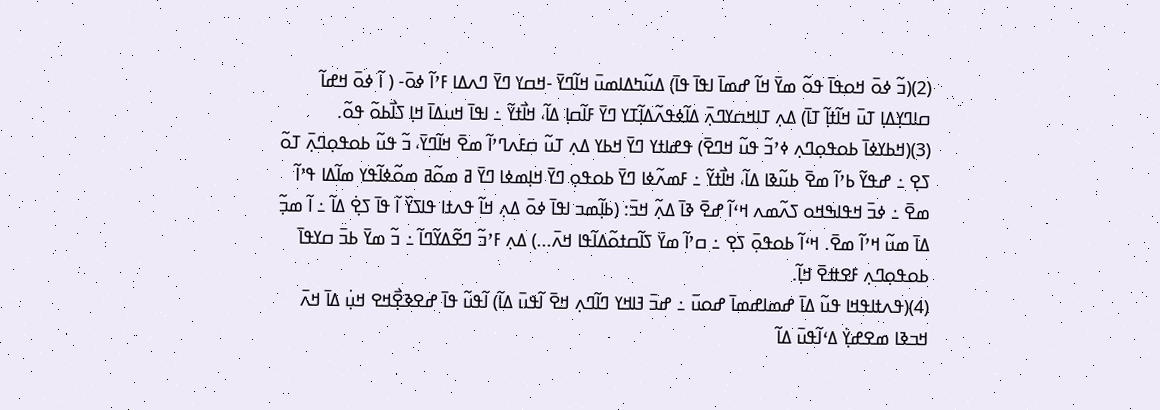(2)(ߏ߬ ߦߋ߫ ߞߋߟߊ߫ ߟߋ߬ ߘߌ߫ ߞߊ߬ ߝߘߊ߫ ߊߟߊ߫ ߟߊ߫) ߡߎ߬ߤߡߊߘߎ߫ ߞߊ߬ߣߌ߫ -ߞߛߌ ߣߌ߫ ߣߍߡߊ ߓߴߊ߬ ߦߋ߫- ( ߊ߬ ߦߋ߫ ߞߝߊ߬ ߛߊߣߌ߲ߡߊ߲ ߠߎ߫ ߞߊ߬ߙߊ߲߬ ߠߊ߫) ߡߍ߲ ߠߊߞߛߌߣߍ߲߫ ߡߊ߬ߦߟߍ߬ߡߊ߲߬ߠߌ ߣߌ߫ ߓߊ߬ߛߊ߲ ߡߊ߬، ߞߊ߯ߙߌ߬ ߸ ߊߟߊ߫ ߞߎߡߊ߫ ߞߊ߲ ߖߊ߯ߕߋ߬ ߟߋ߬.
(3)(ߞߕߌߦߊ߫ ߕߋߟߋ߲ߣߍ߲ ߦߴߏ߬ ߟߎ߬ ߞߣߐ߫) ߟߝߊߙߌ ߣߌ߫ ߞߕߌ ߡߍ߲ ߠߎ߬ ߛߓߍߣߴߊ߬ ߘߐ߫ ߞߊ߬ߣߌ߫، ߏ߬ ߟߎ߬ ߕߋߟߋ߲ߣߍ߲߫ ߠߋ߬ ߖߐ߲ ߸ ߝߟߌ߬ ߕߴߊ߬ ߘߐ߫ ߕߎ߬ߢߊ ߡߊ߬، ߞߊ߯ߙߌ߬ ߸ ߓߘߍ߬ߦߊ ߣߌ߫ ߕߋߟߋ߲ ߣߌ߫ ߞߊ߲ߘߦߊ ߣߌ߫ ߥ ߘߋ߬ߥ ߘߋ߬ߦߊ߬ߟߌ ߘߊ߬ߡߊ ߟߴߊ߬ ߘߐ߫ ߸ ߦߏ߫ ߞߟߊߒߞߋ ߖߍ߬ߘߍ ߞߵߊ߬ ߝߐ߫ ߢߊ߫ ߡߍ߲߬ ߞߏ߫: (ߕߊ߲߬ߘߏ ߊߟߊ߫ ߦߋ߫ ߡߍ߲ ߞߊ߬ ߟߍߙߊ ߟߊߖߌ߰ ߊ߬ ߟߊ߫ ߖߐ߲߭ ߡߊ߬ ߸ ߊ߬ ߘߏ߲߬ ߡߊ߫ ߘߎ߬ ߞߴߊ߬ ߘߐ߫. ߞߵߊ߬ ߕߋߟߋ߲߫ ߖߐ߲ ߸ ߛߴߊ߬ ߘߌ߫ ߖߊ߬ߛߙߋ߬ߡߊ߬ߟߊ ߞߍ߫...) ߡߍ߲ ߓߴߏ߬ ߣߐ߬ߡߌ߬ߣߊ߬ ߸ ߏ߬ ߘߌ߫ ߕߏ߫ ߛߌߟߊ߫ ߕߋߟߋ߲ߣߍ߲ ߓߐߚߐ߫ ߞߊ߲߬.
(4)(ߟߍߙߊߟߞߊ ߟߎ߬ ߡߊ߫ ߝߘߊߝߘߊ߫ ߝߋߎ߫ ߸ ߝߏ߫ ߔߊߞߌ ߣߊ߬ߣߍ߲ ߞߐ߫ ߊ߬ߟߎ߫ ߡߊ߬) ߊ߬ߟߎ߬ ߟߊ߫ ߝߐߢߐ߲߯ߞߐ ߞߎ߲߭ ߡߊ߫ ߞߍ߫ ߞߏߢߊ ߘߐߝߌ߲߭ ߡߵߊ߬ߟߎ߫ ߡߊ߬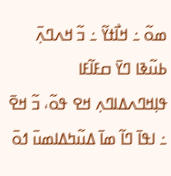ߘߋ߬ ߸ ߞߊ߯ߙߌ߬ ߸ ߏ߬ ߞߍߣߍ߲߫ ߕߎ߬ߢߊ ߣߌ߫ ߛߓߊ߬ߓߊ ߟߊ߲ߞߣߍߡߊߣߍ߲ ߞߐ ߟߋ߬، ߏ߬ ߞߐ߫ ߸ ߊߟߊ߫ ߣߊ߬ ߘߊ߫ ߡߎ߬ߤߡߊߘߎ߫ ߗߋ߫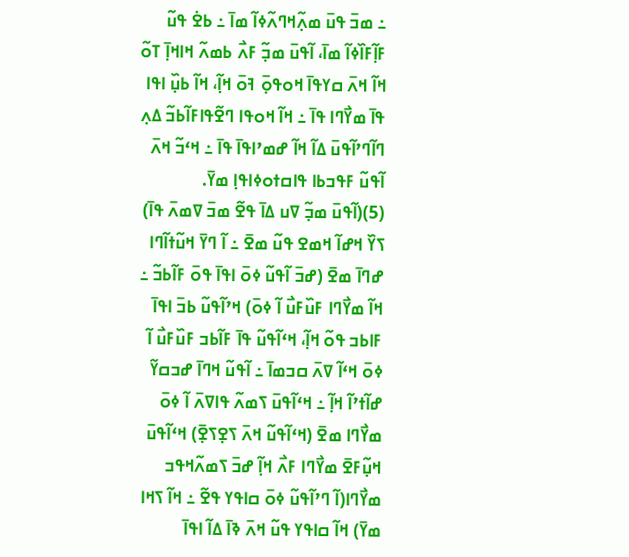߸ ߘߏ߫ ߟߎ߫ ߘߍ߲߬ߞߣߍ߬ߦߊ߬ ߘߊ߫ ߸ ߕߐ߭ ߟߎ߬ ߓߊ߲߬ߓߊ߰ߦߊ߬ ߘߊ߫، ߊ߬ߟߎ߫ ߘߏ߲߬ ߓߍ߯ ߕߘߍ߬ ߞߊߞߊ߲߫ ߠߋ߬ ߞߊ߬ ߞߍ߫ ߛߌߟߊ߫ ߞߋߟߋ߲߫ ߔߋ߫ ߞߊ߲߬، ߞߊ߬ ߕߎ߲߰ ߊߟߊ ߟߊ߫ ߘߌ߯ߣߊ ߟߊ߫ ߸ ߞߊ߬ ߞߋߟߊ ߣߐ߬ߟߊߓߊ߬ߕߏ߬ ߡߍ߲ ߣߊ߬ߣߴߊ߬ߟߎ߫ ߡߊ߬ ߞߊ߬ ߝߘߴߊߟߊ߫ ߟߊ߫ ߸ ߞߵߏ߬ ߞߍ߫ ߊ߬ߟߎ߬ ߓߟߏߕߊ ߟߊߛߙߋߦߊߟߊ߲ ߘߌ߫.
(5)(ߊ߬ߟߎ߫ ߘߏ߲߬ ߜߎ ߡߊ߫ ߟߐ߬ ߘߏ߫ ߜߘߍ߫ ߟߊ߫) ߖߌ߰ ߞߝߊ߬ ߞߘߐ ߟߎ߬ ߘߐ߫ ߸ ߊ߬ ߣߌ߫ ߞߎ߬ߙߊ߬ߣߊ ߝߣߊ߫ ߘߐ߫ (ߝߏ߫ ߊ߬ߟߎ߬ ߦߋ߫ ߊߟߊ߫ ߟߋ߫ ߓߊ߬ߕߏ߬ ߸ ߞߊ߬ ߘߌ߯ߣߊ ߓߎ߰ߓߎ߯ ߊ߬ ߦߋ߫) ߞߴߊ߬ߟߎ߬ ߕߏ߫ ߊߟߊ߫ ߓߊߕߏ ߟߋ߬ ߞߊ߲߬، ߞߵߊ߬ߟߎ߬ ߟߊ߫ ߓߊ߬ߕߏ ߓߎ߰ߓߎ߯ ߊ߬ ߦߋ߫ ߞߵߊ߬ ߜߍ߫ ߛߏߘߊ߫ ߸ ߊ߬ߟߎ߬ ߞߣߊ߫ ߝߏߛߌ߬ ߝߊ߬ߙߴߊ߬ ߞߊ߲߬ ߸ ߞߵߊ߬ߟߎ߫ ߖߘߍ߬ ߟߊߜߍ߫ ߊ߬ ߦߋ߫ ߘߌ߯ߣߊ ߘߐ߫ (ߞߵߊ߬ߟߎ߬ ߞߍ߫ ߖߐ߲ߖߐ߲߫) ߞߵߊ߬ߟߎ߫ ߞߎ߲߬ߓߐ߫ ߘߌ߯ߣߊ ߓߍ߯ ߞߊ߲߬ ߝߏ߫ ߖߘߍ߬ߞߟߏ ߘߌ߯ߣߊ(ߊ߬ ߣߴߊ߬ߟߎ߬ ߦߋ߫ ߛߊߟߌ ߟߐ߬ ߸ ߞߊ߬ ߖߞߊ ߘߌ߫) ߞߊ߬ ߛߊߟߌ ߟߎ߬ ߞߍ߫ ߢߊ߫ ߡߊ߬ ߊߟߊ߫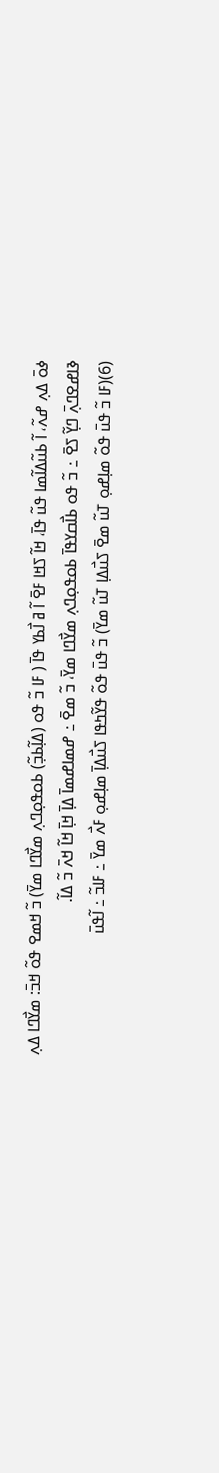ߦߋ߫ ߡߍ߲ ߝߍ߬، ߊ߬ ߕߎ߬ߡߊ߬ߘߊ ߟߎ߬ ߟߊ߫، ߞߊ߬ ߖߞߊ ߓߐ߫ ߊ߬ ߥ ߊ߯ߕߌ ߟߊ߫ ( ߓߊ ߏ߬ ߟߋ (ߡߊ߲߬ߕߏ߲߬) ߕߋߟߋ߲ߣߍ߲ ߘߌ߯ߣߊ ߘߌ߫) ߏ߬ ߞߘߐ ߟߋ߬ ߞߏ߫: ߘߌ߯ߣߊ ߡߍ߲ ߢߊߝߐߣߍ߲߫ ߣߌ߲߬ ߖߐ߫ ߸ ߏ߬ ߟߋ ߕߊ߯ߛߌߟߊ߫ ߕߋߟߋ߲ߣߍ߲ ߘߌ߯ߣߊ ߘߌ߫، ߏ߬ ߘߐ߫ ߸ ߝߘߊߝߘߊ߫ ߡߊ߲߫ ߞߊ߲߫ ߞߊ߬ ߞߍ߫ ߏ߬ ߡߊ߬.
(6)(ߓߊ ߏ߬ ߟߎ߫ ߟߋ߬ ߘߊ߲ߝߋ߲ ߠߎ߬ ߘߐ߫ ߖߎ߯ߡߊ߲ ߠߎ߬ ߘߌ߫) ߏ߬ ߟߎ߫ ߟߋ߬ ߟߌ߬ߤߟߊ ߖߎ߯ߡߊ߲߫ ߘߊ߲ߝߋ߲ ߓߍ߯ ߘߌ߫ ߸ ߓߊߏ߬ ߸ ߊ߬ߟߎ߫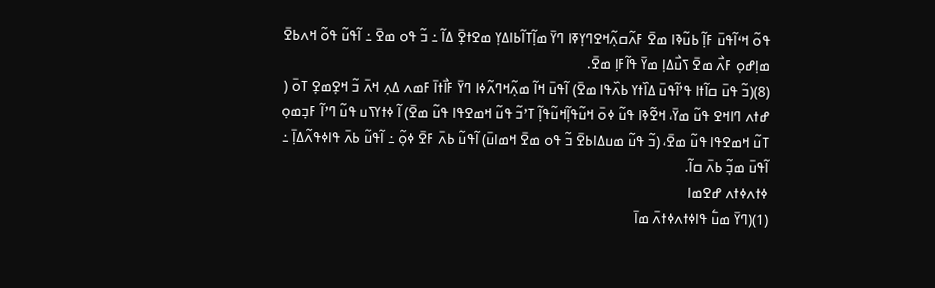ߟߋ߬ ߞߵߊ߬ߟߎ߫ ߓߊ߲߬ ߕߎ߬ߢߊ ߘߐ߫ ߓߍ߬ߛߍ߲߬ߞߐߣߌ߲ߧߊ ߣߌ߫ ߘߊ߲߬ߠߊ߬ߕߊߡߌ߲ ߘߐߙߐ߲߫ ߡߊ߬ ߸ ߏ߬ ߟߋ ߘߐ߫ ߸ ߊ߬ߟߎ߬ ߟߋ߬ ߞߍߕߐ߫ ߘߊ߲ߝߋ߲ ߓߍ߯ ߘߐ߫ ߖߎ߯ߡߊ߲ ߘߌ߫ ߟߊ߬ߓߊ߲ ߘߐ߫.
(8)(ߏ߬ ߟߎ߫ ߛߊ߬ߙߊ ߟߴߊ߬ߟߎ߫ ߡߊ߰ߙߌ ߕߍ߰ߟߊ ߘߐ߫) ߊ߬ߟߎ߫ ߞߊ߬ ߘߍ߲߬ߞߣߍ߬ߦߊ ߣߌ߫ ߓߊ߯ߙߊ߫ ߓߘߍ ߡߍ߲ ߞߍ߫ ߏ߬ ߞߐ߲ߘߐ߲ ߠߋ߫ ( ߝߙߍ ߣߊߞߐ ߟߎ߬ ߘߌ߫، ߞߐ߬ߢߊ ߟߎ߬ ߦߋ߫ ߞߎ߬ߟߊ߲߬ߞߎ߬ߟߊ߲߬ ߠߴߏ߬ ߟߎ߬ ߞߘߐߟߊ ߟߎ߬ ߘߐ߫) ߊ߬ ߦߙߌߖߎ ߟߎ߬ ߣߴߊ߬ ߓߏ߲ߘߋ߲ ߠߎ߬ ߞߘߐߟߊ ߟߎ߬ ߘߐ߫، (ߏ߬ ߟߎ߬ ߘߎߡߊߕߐ߫ ߏ߬ ߟߋ ߘߐ߫ ߞߘߊߎ߫) ߊ߬ߟߎ߬ ߕߍ߫ ߓߐ߫ ߦߋ߲߬ ߸ ߊ߬ߟߎ߬ ߕߍ߫ ߟߊߦߟߍ߬ߡߊ߲߫ ߸ ߊ߬ߟߎ߫ ߘߏ߲߬ ߕߍ߫ ߛߊ߬.
ߦߙߍߦߙߍ ߝߐߘߊ
(1)(ߣߌ߫ ߘߎ߱ ߟߊߦߙߍߦߙߍ߫ ߘߊ߫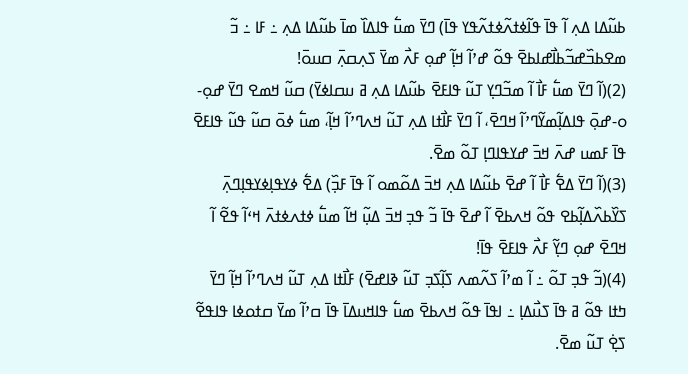ߕߎ߬ߡߊ ߡߍ߲ ߊ߬ ߟߊ߫ ߟߊ߬ߦߙߍ߬ߦߙߍ߬ߟߌ ߟߊ߫) ߣߌ߫ ߘߎ߱ ߟߊߡߊ߰ ߘߊ߫ ߕߎ߬ߡߊ ߡߍ߲ ߸ ߓߊ ߸ ߏ߬ ߘߐߕߏ߰ߝߏ߬ߕߊ߯ߝߊߕߐ߫ ߟߋ߬ ߝߴߊ߬ ߞߊ߲߬ ߝߋ߲ ߓߍ߯ ߘߌ߫ ߖߍ߲ߛߍ߲߫ ߛߎߋ߫!
(2)(ߊ߬ ߣߌ߫ ߘߎ߱ ߓߊ߯ ߊ߬ ߘߏ߬ߣߌ߲ ߠߎ߬ ߟߊߓߐ߫ ߕߎ߬ߡߊ ߡߍ߲ ߥ ߎߛߊߦߌ߫) ߛߎ߬ ߞߘߐ ߣߌ߫ ߝߋ߲-ߋ-ߝߋ߲߫ ߟߊߡߊ߲߬ߘߌ߬ߣߴߊ߬ ߞߣߐ߫، ߊ߬ ߣߌ߫ ߓߊ߯ߙߊ ߡߍ߲ ߠߎ߬ ߞߍߣߴߊ߬ ߞߊ߲߬، ߘߎ߱ ߦߋ߫ ߛߎ߬ ߟߎ߬ ߟߊߓߐ߫ ߟߊ߫ ߓߘߎ ߝߍ߫ ߞߏ߫ ߝߌߟߊߣߊ߲ ߠߋ߬ ߘߐ߫.
(3)(ߊ߬ ߣߌ߫ ߡߐ߱ ߓߊ߯ ߊ߬ ߝߐ߫ ߕߎ߬ߡߊ ߡߍ߲ ߞߏ߫ ߡߋ߬ߘߋ ߊ߬ ߟߊ߫ ߓߏ߲߰) ߡߐ߱ ߦߌߟߊ߲ߦߌߟߊ߲ߣߍ߲߫ ߖߌ߰ߕߍ߰ߡߊ߲߬ߕߐ ߟߋ߬ ߞߍߕߐ߫ ߊ߬ ߝߐ߫ ߟߊ߫ ߏ߬ ߟߏ߲ ߞߏ߫ ߡߎ߲߬ ߞߊ߬ ߘߎ߱ ߦߙߍߦߙߍ߫ ߞߵߊ߬ ߟߐ߬ ߊ߬ ߞߣߐ߫ ߝߋ߲ ߣߌ߲߬ ߓߍ߯ ߟߊߓߐ߫ ߟߊ߫!
(4)(ߏ߬ ߟߏ߲ ߠߋ߬ ߸ ߊ߬ ߘߴߊ߬ ߖߍ߬ߘߍ ߖߊ߲߬ߖߏ߲ ߠߎ߬ ߢߊߝߐ߫) ߓߊ߯ߙߊ ߡߍ߲ ߠߎ߬ ߞߍߣߴߊ߬ ߞߊ߲߬ ߣߌ߫ ߤߙߊ ߟߋ߬ ߥ ߟߊ߫ ߖߎ߯ߡߊ߲ ߸ ߊߟߊ߫ ߟߋ߬ ߞߍߕߐ߫ ߘߎ߱ ߟߊߞߎߡߊ߫ ߟߊ߫ ߛߴߊ߬ ߘߌ߫ ߛߙߋߦߊ ߟߊߟߐ߬ ߖߐ߲߭ ߠߎ߬ ߘߐ߫.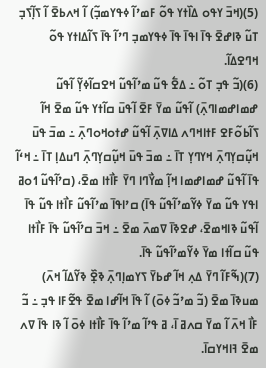(5)(ߞߏ߫ ߌߟߋ ߡߊ߰ߙߌ ߟߋ߬ ߓߘߴߊ߬ ߦߟߌߘߏ߲߬) ߊ߬ ߞߍߕߐ߫ ߊ߬ ߖߊ߲߬ߖߏ߲ ߠߎ߬ ߢߊߝߐ߫ ߟߊ߫ ߊߟߊ߫ ߟߊ߫ ߦߟߌߘߏ߲ ߣߴߊ߬ ߟߊ߫ ߖߊ߬ߡߊߙߌ ߟߋ߬ ߞߣߐߡߊ߬.
(6)(ߏ߬ ߟߏ߲ ߠߋ߬ ߸ ߡߐ߱ ߟߎ߬ ߘߴߊ߬ߟߎ߬ ߞߐߛߊ߬ߦߌ߲߬ ߊ߬ߟߎ߬ ߝߘߊߝߘߊߣߍ߲߫) ߊ߬ߟߎ߬ ߘߌ߫ ߓߐ߫ ߊ߬ߟߎ߫ ߛߊ߬ߙߌ ߟߎ߬ ߘߐ߫ ߞߊ߬ ߖߊ߬ߕߋ߬ߓߐ ߓߙߊߞߣߍ ߡߊߜߍ߲߫ ߊ߬ߟߎ߬ ߝߙߋߞߋߣߍ߲߫ ߸ ߘߏ߫ ߟߎ߫ ߞߎ߲߬ߛߌ߲ߣߍ߲߫ ߞߌߣߌ߲ ߠߊ߫ ߸ ߘߏ߫ ߟߎ߫ ߞߎ߲߬ߛߌ߲ߣߍ߲߫ ߣߎߡߊ߲ ߠߊ߫ ߸ ߞߵߊ߬ ߟߊ߫ ߊ߬ߟߎ߬ ߝߘߊߝߘߊ ߞߊ߲߬ ߘߌ߯ߣߊ ߣߌ߫ ߓߊ߯ߙߊ ߘߐ߫، (ߛߴߊ߬ߟߎ߬ ߗߋߥ ߊߟߌ ߟߎ߬ ߘߌ߫ ߦߌ߬ߘߴߊ߬ߟߎ߬ ߟߊ߫) ߛߴߊߟߊ߫ ߘߴߊ߬ߟߎ߬ ߓߊ߯ߙߊ ߟߎ߬ ߟߊ߫ ߊ߬ߟߎ߬ ߢߊߞߘߐ߫، ߝߐߢߊ߫ ߜߘߍ߫ ߘߐ߫ ߸ ߞߏ߫ ߛߴߊ߬ߟߎ߬ ߟߊ߫ ߓߊ߯ߙߊ ߟߎ߬ ߛߊ߬ߙߊ ߘߌ߫ ߦߌ߬ߘߴߊ߬ߟߎ߬ ߟߊ߫.
(7)(ߒ߬ߓߊ߬ ߣߌ߫ ߡߍ߲ ߞߊ߬ ߝߕߌ߫ ߖߌߘߊ߲ߣߍ߲߫ ߢߐ߲߰ ߢߌ߬ߡߊ߬ ߞߍ߫) ߘߎߢߊ߫ ߘߐ߫ (ߏ߬ ߘߴߏ߬ ߦߋ߫) ߊ߬ ߟߊ߫ ߞߊ߬ߝߊ ߘߐ߫ ߟߐ߬ߓߊ ߟߏ߲ ߸ ߏ߬ ߓߊ߯ ߞߍ߫ ߊ߬ ߘߌ߫ ߛߍߥ ߊ߫، ߥ ߟߴߊ߬ ߘߴߊ߬ ߟߊ߫ ߓߊ߯ߙߊ ߦߋ߫ ߊ߬ ߢߊ ߟߊ߫ ߜߍ ߘߐ߫ ߔߊߞߌߛߊ߫.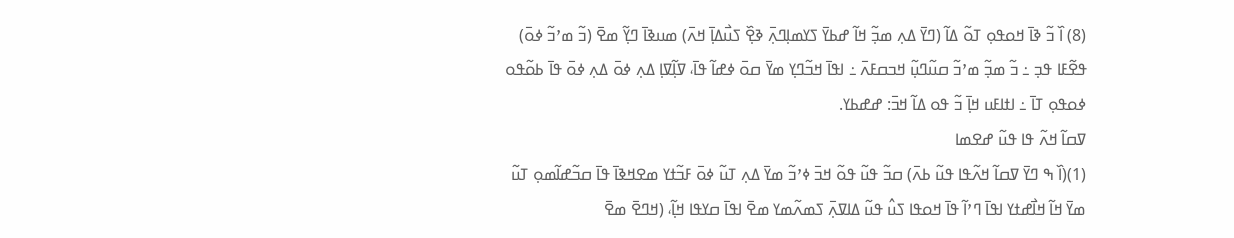(8) ߊ߰ ߏ߬ ߢߊ߫ ߞߋߟߋ߲ ߠߋ߬ ߡߊ߬ (ߣߌ߫ ߡߍ߲ ߘߏ߲߬ ߞߊ߬ ߝߕߌ߫ ߖߌߘߊ߲ߣߍ߲߫ ߢߐ߲߰ ߖߎ߯ߡߊ߲߫ ߞߍ߫) ߘߎߢߊ߫ ߣߌ߲߬ ߘߐ߫ (ߏ߬ ߘߴߏ߬ ߦߋ߫) ߟߐ߬ߓߊ ߟߏ߲ ߸ ߏ߬ ߘߏ߲߬ ߘߴߏ߬ ߛߎ߬ߣߎ߲߬ ߞߏߛߓߍ߫ ߸ ߊߟߊ߫ ߞߏ߬ߣߌ߲ ߘߌ߫ ߛߋ߫ ߦߝߊ߬ ߟߊ߫، ߜߊ߲߬ߜߊ߲ ߡߍ߲ ߦߋ߫ ߡߍ߲ ߦߋ߫ ߟߊ߫ ߕߋ߬ߟߋ ߦߋߟߋ߲ ߠߊ߫ ߸ ߊߙߊߓߎ ߞߊ߲߫ ߏ߬ ߟߋ ߡߊ߬ ߞߏ߫: ߝߝߕߌ.
ߜߛߊ߬ ߞߍ߬ ߟߊ ߟߎ߬ ߝߐߘߊ
(1)(ߊ߰ ߒ ߣߌ߫ ߜߛߊ߬ ߞߍ߬ߟߊ ߟߎ߬ ߕߍ߫) ߛߏ߬ ߟߎ߬ ߟߋ߬ ߞߏ߫ ߦߴߏ߬ ߘߌ߫ ߡߍ߲ ߠߎ߬ ߦߋ߫ ߓߏ߬ߙߌ ߘߐߞߢߊ߫ ߟߊ߫ ߛߏ߬ߝߊ߬ߘߋ߲ ߠߎ߬ ߘߌ߫ ߞߊ߬ ߞߊ߯ߝߙߌ ߊߟߊ߫ ߣߴߊ߬ ߟߊ߫ ߞߋߟߊ ߖߎ߮ ߟߎ߬ ߡߊߜߍ߲߫ ߖߘߍ߬ߘߌ ߘߐ߫ ߊߟߊ߫ ߛߌߟߊ ߞߊ߲߬، (ߞߣߐ߫ ߘߐ߫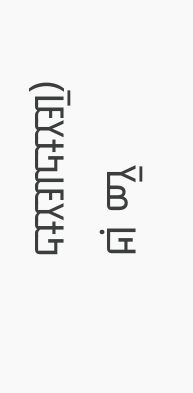ߞߊ߲ ߘߌ߫ ߤߙߌߓߊߤߙߌߓߊ߫)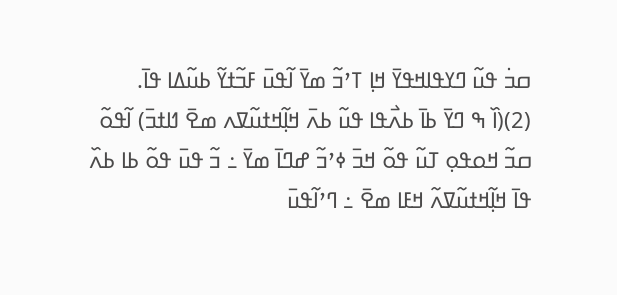ߛߏ߭ ߟߎ߬ ߣߌߟߊߞߟߌ߫ ߞߊ߲ ߠߴߏ߬ ߘߌ߫ ߊ߬ߟߎ߫ ߓߏ߬ߙߌ߬ ߕߎ߬ߡߊ ߟߊ߫.
(2)(ߊ߰ ߒ ߣߌ߫ ߕߊ߫ ߕߍ߯ߟߊ ߟߎ߬ ߕߍ߫ ߞߊ߲߬ߞߙߎ߬ߜߍ ߘߐ߫ ߗߊߙߏ߫) ߊ߬ߟߋ߬ ߛߏ߬ ߞߋߟߋ߲ ߠߎ߬ ߟߋ߬ ߞߏ߫ ߦߴߏ߬ ߝߣߊ߫ ߘߌ߫ ߸ ߏ߬ ߟߎ߫ ߟߋ߬ ߕߊ ߕߍ߰ ߟߊ߫ ߞߊ߲߬ߞߙߎ߬ߜߍ߬ ߞߓߊ ߘߐ߫ ߸ ߣߴߊ߬ߟߎ߫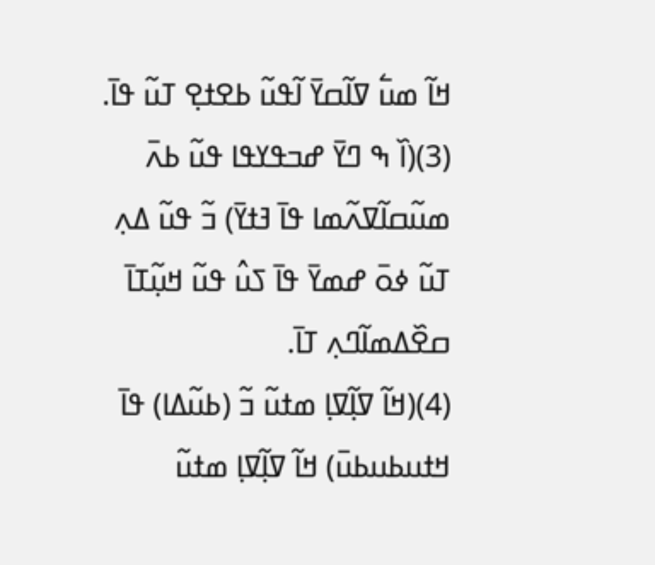ߞߊ߬ ߘߎ߱ ߜߊ߬ߛߌ߫ ߊ߬ߟߎ߬ ߕߐߙߐ߲ ߠߎ߬ ߟߊ߫.
(3)(ߊ߰ ߒ ߣߌ߫ ߝߏߟߌߟߊ ߟߎ߬ ߕߍ߫ ߘߎ߬ߛߊ߬ߜߍ߬ߘߊ ߟߊ߫ ߔߙߌ߫) ߏ߬ ߟߎ߬ ߡߍ߲ ߠߎ߬ ߦߋ߫ ߝߘߌ߫ ߟߊ߫ ߖߎ߮ ߟߎ߬ ߞߎ߲߬ߠߊ߫ ߛߐ߰ߡߘߊ߬ߣߍ߲ ߠߊ߫.
(4)(ߞߊ߬ ߜߊ߲߬ߜߊ߲ ߘߙߎ߬ ߏ߬ (ߕߎ߬ߡߊ) ߟߊ߫ ߞߙߎߕߎߕߎ߫) ߞߊ߬ ߜߊ߲߬ߜߊ߲ ߘߙߎ߬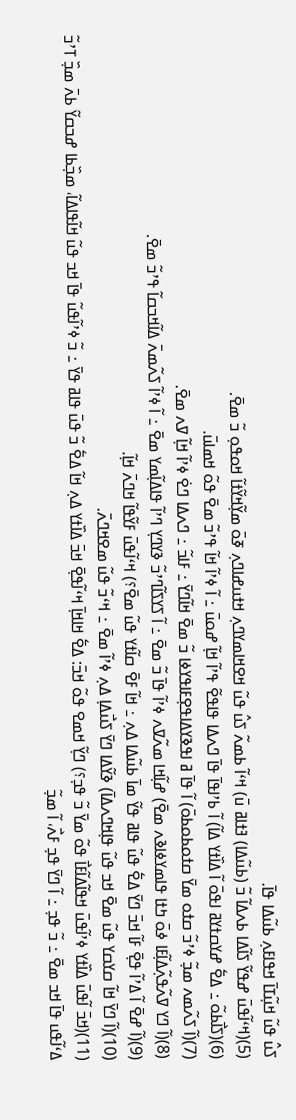ߖߎ߮ ߟߎ߬ ߞߎ߲߬ߠߊ߫ ߞߟߊߓߍ߲ ߕߎ߬ߡߊ ߟߊ߫.
(5)(ߞߵߊ߬ߟߎ߫ ߝߟߌ߬ ߖߊ߬ߡߊ ߕߍߡߊ߬ ߏ߬ (ߕߎ߬ߡߊ) ߔߙߊߥ ߎ߫) ߞߵߊ߬ ߕߘߍ߬ ߖߎ߮ ߟߎ߬ ߞߐߞߊߘߌߣߍ߲ ߞߙߎߝߊߣߍ߲ ߧߋ߫ ߘߌ߲߬ߞߌ߬ߙߊ߬ ߞߋߟߋ߲ ߏ߬ ߘߐ߫.
(6)(ߖߊ߯ߕߋ߬ ߸ ߡߐ߱ ߝߌߛߙߌߥ ߊߟߋ߫ ߊ߬ ߡߊ߰ߙߌ ߡߊ߬) ߊ߬ ߕߴߊߟߊ߫ ߟߊ߫ ߣߍߡߊ ߟߊߟߐ߬ ߟߴߊ߬ ߞߊ߲߬ ߝߋߎ߫ ߸ ߊ߬ ߦߴߊ߬ ߞߊ߬ ߟߴߏ߬ ߘߐ߫ ߟߋ߬ ߞߘߊߎ߫.
(7)(ߊ߬ ߖߍ߬ߘߍ ߘߏ߲߬ ߦߴߏ߬ ߛߙߋ ߘߌ߫ ߛߙߋߕߋߕߋ߫) ߊ߬ ߟߊ߫ ߥ ߊߟߢߌߡߊߟߐ߲ߓߊߟߌߦߊ ߏ߬ ߘߐ߫ ߞߊ߬ߣߌ߫ ߸ ߓߊߏ߬ ߸ ߣߍߡߊ ߣߐ߭ ߦߴߊ߬ ߞߊ߲߬ ߜߍ ߘߐ߫.
(8)(ߊ߬ ߣߌ ߜߍ߬ߟߍ߲߬ߡߊ߲߬ߓߊ ߦߋ߫ ߤߙߊ ߟߊߘߌߦߊߢߍ ߘߐ߫) ߝߊ߲߬ߞߊ ߘߍ߬ߜߍ ߦߴߊ߬ ߟߊ߫ ߏ߬ ߘߐ߫ ߸ ߊ߬ ߖߌߖߊ߬ߣߴߏ߬ ߢߌߣߌ߲ ߣߴߊ߬ ߟߊߡߊ߲߬ߘߌ ߘߐ߫ ߸ ߊ߬ ߦߴߊ߬ ߖߍ߬ߘߍ߫ ߡߊ߬ߞߏߛߊ߬ ߟߴߏ߬ ߘߐ߫.
(9)(ߊ߬ ߝߐ߫ ߊ߬ ߡߴߊ߬ ߟߐ߲߫ ߓߊ߬ ߞߏ߫ ߣߌ߫ ߡߐ߱ ߟߎ߬ ߟߊߥ ߟߌ߬ ߘߊ߫ ߕߎ߬ߡߊ ߡߍ߲ ߸ ߞߊ߬ ߓߐ߫ ߛߊ߬ߙߌ ߟߎ߬ ߘߐ߫؟) ߞߵߊ߬ߟߎ߫ ߓߌ߬ߟߊ߬ ߞߣߍ߫ ߞߊ߲߬.
(10)(ߊ߬ ߣߌ߫ ߞߊ߬ ߛߌߛߌ ߟߎ߬ ߘߐ߫ ߞߏ ߟߎ߬ ߟߊ߲ߞߣߍߡߊ߫) ߢߌ߬ߡߊ ߣߌ߫ ߖߎ߯ߡߊ߲ ߡߍ߲ ߦߴߊ߬ ߘߐ߫ ߸ ߞߵߏ߬ ߟߎ߬ ߘߐߞߣߍ߫.
(11)(ߞߏ߫ ߊ߬ߟߎ߫ ߡߊ߰ߙߌ ߦߴߊ߬ߟߎ߫ ߞߟߊ߬ߡߊ߬ߓߊ߯ ߟߋ߬ ߘߌ߫ ߏ߬ ߟߏ߲؟) ߣߌ߲߬ ߞߘߐ ߟߋ߬ ߞߏ߫: ߡߐ߱ ߞߊߞߊ߲߫ ߞߵߊ߬ߟߐ߲߫ ߞߏ߫ ߡߊ߰ߙߌ ߡߍ߲ ߞߊ߬ ߡߐ߱ ߏ߬ ߟߎ߫ ߟߊߥ ߟߌ߫ ߸ ߏ߬ ߦߴߊ߬ߟߎ߬ ߟߊ߫ ߞߏ ߟߎ߬ ߞߊ߬ߟߊߡߊ߬، ߘߏ߲߰ߕߊ ߝߏߛߌ߬ ߕߍ߫ ߘߏ߲߰ ߠߴߏ߬ ߡߵߊ߬ߟߎ ߟߊ߫ ߞߏ ߘߐ߫ ߸ ߏ߬ ߟߏ߲ ߸ ߊ߬ ߣߌ߫ ߟߏ߲ ߓߍ߯، ߊ߬ ߘߏ߲߬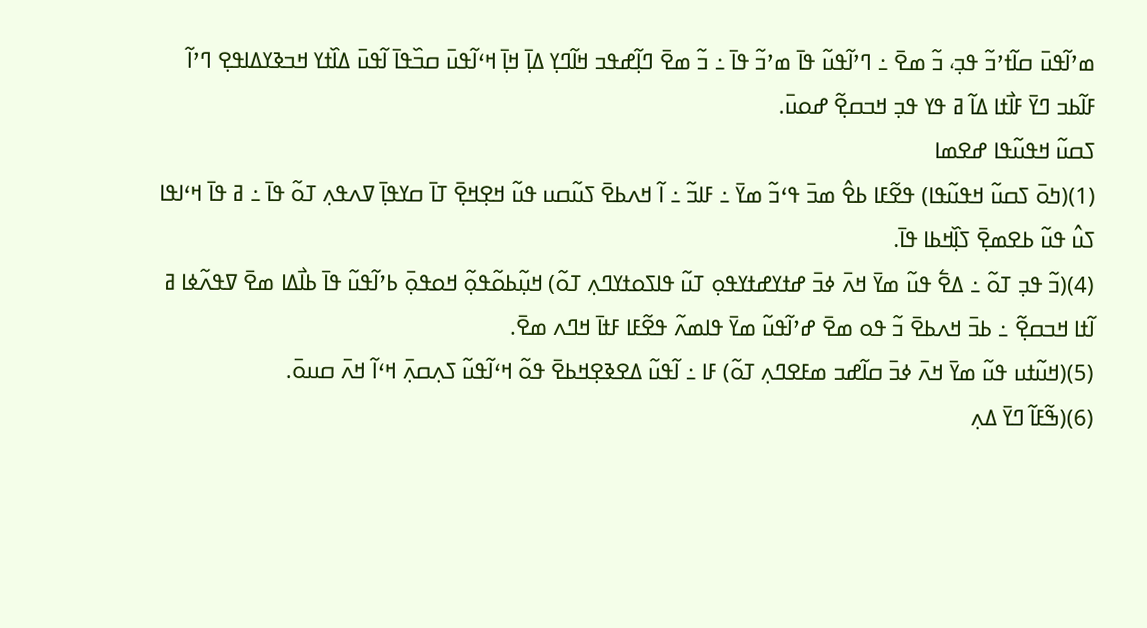ߘߴߊ߬ߟߎ߫ ߛߊ߬ߙߴߏ߬ ߟߏ߲، ߏ߬ ߘߐ߫ ߸ ߣߴߊ߬ߟߎ߬ ߟߊ߫ ߘߴߏ߬ ߟߊ߫ ߸ ߏ߬ ߘߐ߫ ߣߊ߲߬ߝߟߏ ߞߊ߬ߣߌ߲ ߡߊ߲߫ ߞߊ߲߫ ߞߵߊ߬ߟߎ߫ ߛߏ߰ߟߊ߫ ߊ߬ߟߎ߫ ߡߊ߰ߙߌ ߞߏߢߌߡߊߟߐ߲ ߣߴߊ߬ ߓߊ߬ߕߏ ߣߌ߫ ߓߊ߯ߙߊ ߡߊ߬ ߥ ߟߌ ߟߏ߲ ߞߏߛߐ߲߬ ߝߋߎ߫.
ߖߛߎ߬ ߞߟߎ߬ߟߊ ߝߐߘߊ
(1)(ߤߋ߫ ߖߛߎ߬ ߞߟߎ߬ߟߊ) ߟߐ߬ߓߊ ߕߐ߮ ߘߏ߫ ߟߵߏ߬ ߘߌ߫ ߸ ߓߊߏ߬ ߸ ߊ߬ ߞߍߕߐ߫ ߖߎ߬ߛߎ ߟߎ߬ ߞߐ߲ߞߐ߲߫ ߠߊ߫ ߛߌߟߊ߲߫ ߜߍߟߍ߲ ߠߋ߬ ߟߊ߫ ߸ ߥ ߟߊ߫ ߞߵߊߟߊ ߖߎ߮ ߟߎ߬ ߕߐߘߐ߲߫ ߖߊ߲߰ߞߕߊ ߟߊ߫.
(4)(ߏ߬ ߟߏ߲ ߠߋ߬ ߸ ߡߐ߱ ߟߎ߬ ߘߌ߫ ߞߍ߫ ߦߏ߫ ߝߙߌߝߙߌߟߋ߲ ߠߎ߬ ߟߊߖߋߙߌߣߍ߲ ߠߋ߬) ߞߎ߲߬ߕߋ߬ߟߋ߲߬ ߞߋߟߋ߲߫ ߕߴߊ߬ߟߎ߬ ߟߊ߫ ߕߊ߯ߡߊ ߘߐ߫ ߜߟߍ߬ߦߊ ߥ ߊ߬ߙߊ ߞߏߛߐ߲߬ ߸ ߕߏ߫ ߞߍߕߐ߫ ߏ߬ ߟߋ ߘߐ߫ ߝߴߊ߬ߟߎ߬ ߘߌ߫ ߟߊߘߍ߬ ߟߐ߬ߓߊ ߓߙߊ߫ ߞߣߍ ߘߐ߫.
(5)(ߞߎ߬ߙߎ ߟߎ߬ ߘߌ߫ ߞߍ߫ ߦߏ߫ ߛߊ߬ߝߏ ߘߓߐߣߍ߲ ߠߋ߬) ߓߊ ߸ ߊ߬ߟߎ߬ ߡߐߢߐ߲ߞߕߐ߫ ߟߋ߬ ߞߵߊ߬ߟߎ߬ ߖߍ߲ߛߍ߲߫ ߞߵߊ߬ ߞߍ߫ ߛߎߋ߫.
(6)(ߒ߬ߓߊ߬ ߣߌ߫ ߡߍ߲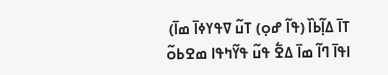ߠߊ߫ ߡߊ߲߬ߕߊ߰ (ߟߊ߬ ߝߋ߲) ߠߎ߬ ߜߟߌߦߊ߫ ߘߊ߫) ߊߟߊ߫ ߣߊ߬ ߘߊ߫ ߡߐ߱ ߟߎ߬ ߟߌ߬ߤߟߊ ߘߐߕߋ߬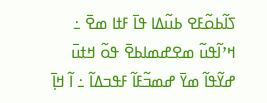ߖߊ߬ߕߋ߬ߓߐ ߕߎ߬ߡߊ ߟߊ߫ ߓߙߊ ߘߐ߫ ߸ ߞߴߊ߬ߟߎ߬ ߘߐߝߘߊߕߐ߫ ߟߋ߬ ߞߙߎ߫ ߝߌ߬ߟߊ߬ ߘߌ߫ ߝߘߏ߬ߓߊ߬ ߓߟߏߡߊ߬ ߸ ߊ߬ ߞߊ߲߫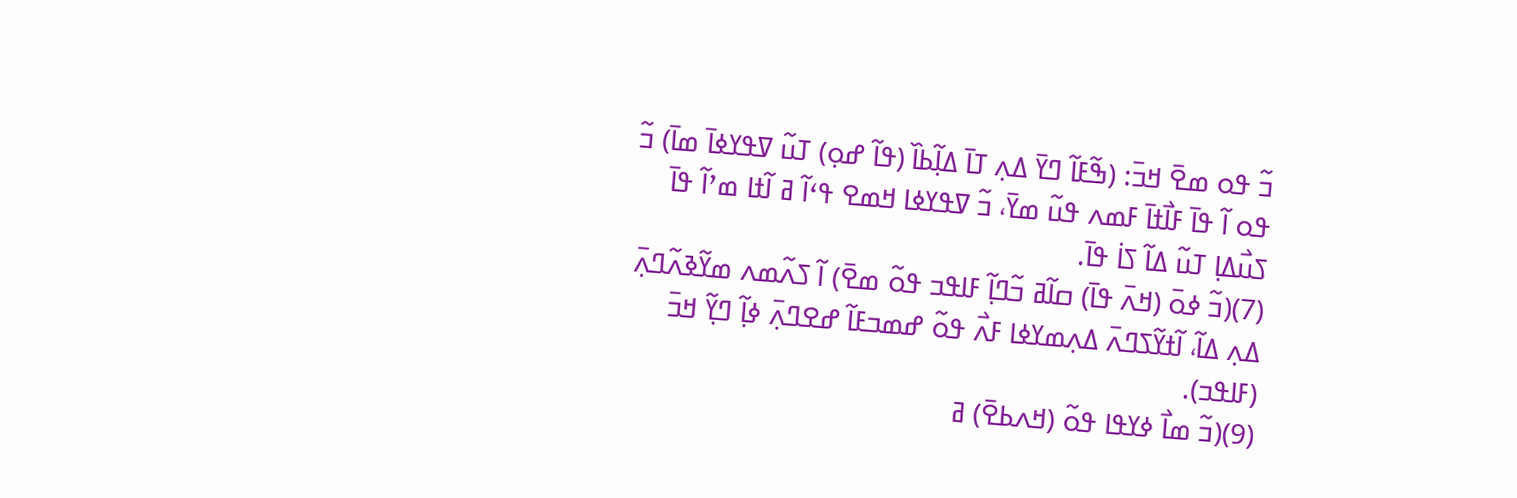ߏ߬ ߟߋ ߘߐ߫ ߞߏ߫: (ߒ߬ߓߊ߬ ߣߌ߫ ߡߍ߲ ߠߊ߫ ߡߊ߲߬ߕߊ߰ (ߟߊ߬ ߝߋ߲) ߠߎ߬ ߜߟߌߦߊ߫ ߘߊ߫) ߏ߬ ߟߋ ߊ߬ ߟߊ߫ ߓߊ߯ߙߊ߫ ߓߘߍ ߟߎ߬ ߘߌ߫، ߏ߬ ߜߟߌߦߊ ߞߘߐ ߟߵߊ߬ ߥ ߊ߬ߙߊ ߘߴߊ߬ ߟߊ߫ ߖߎ߯ߡߊ߲ ߠߎ߬ ߡߊ߬ ߖߊ߭ ߟߊ߫.
(7)(ߏ߬ ߦߋ߫ (ߞߍ߫ ߟߊ߫) ߛߊ߬ߥ ߏ߬ߣߊ߲߬ ߓߊߟߏ ߟߋ߬ ߘߐ߫) ߊ߬ ߖߍ߬ߘߍ ߘߌ߬ߢߍ߬ߣߍ߲߫ ߡߍ߲ ߡߊ߬، ߊ߬ߙߌ߬ߖߣߍ߫ ߡߍ߲ߘߌߦߊ ߓߍ߯ ߟߋ߬ ߝߘߏߓߊ߬ ߝߐߣߍ߲߫ ߦߊ߲߬ ߣߌ߲߬ ߞߏ߫ (ߓߊߟߏ).
(9)(ߏ߬ ߘߊ߯ ߦߌߟߊ ߟߋ߬ (ߞߍߕߐ߫) ߥ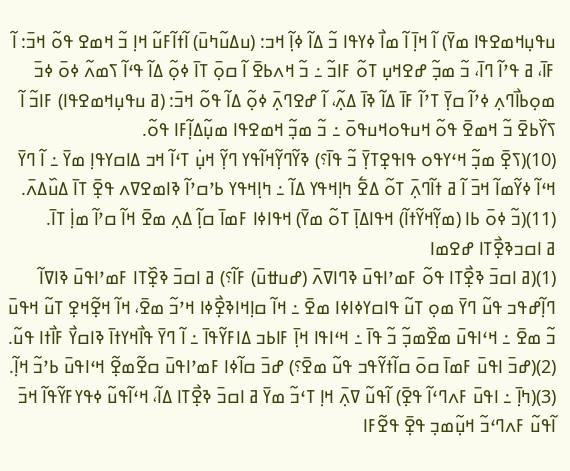ߎߟߎ߲ߞߘߐߟߊ ߘߌ߫) ߊ߬ ߞߊ߲߫ ߊ߬ ߘߊ߯ ߦߌߟߊ ߏ߬ ߡߊ߬ ߦߊ߲߬ ߞߏ: (ߎߡߎ߬ߤߎ߫) ߊ߬ߙߊ߬ߓߎ߬ ߞߊ߲ ߏ߬ ߞߘߐ ߟߋ߬ ߞߏ߫: ߊ߬ ߓߊ߫، ߥ ߟߴߊ߬ ߣߊ߫، ߏ߬ ߘߏ߲߬ ߝߐߞߎ߲ ߠߋ߬ ߓߊߏ߬ ߸ ߏ߬ ߞߍߕߐ߫ ߊ߬ ߛߋ߲߫ ߠߊ߫ ߦߋ߲߬ ߡߊ߬ ߟߵߊ߬ ߖߘߍ߬ ߦߋ߫ ߦߏ߫ ߘߋ߲ߕߊ߯ߣߍ߲ ߦߴߊ߬ ߛߌ߲߫ ߠߴߊ߬ ߓߊ߫ ߡߊ߬ ߢߊ߫ ߡߍ߲߬، ߊ߬ ߝߐߣߍ߲߫ ߦߋ߲߬ ߡߊ߬ ߟߋ߬ ߞߏ߫: (ߥ ߎߟߎ߲ߞߘߐߟߊ) ߓߊߏ߬ ߊ߬ ߖߌ߰ߕߐ߫ ߏ߬ ߞߘߐ߫ ߟߋ߬ ߞߎߟߋߞߎߟߋ߫ ߸ ߏ߬ ߘߏ߲߬ ߞߘߐߟߊ ߘߎ߲߬ߡߊ߲߬ߓߊ ߟߋ߬.
(10)(ߖߐ߲߫ ߘߏ߲߬ ߞߵߌߟߋ ߟߊߟߐ߲ߠߌ߲߫ ߏ߬ ߟߊ߫؟) ߢߌ߬ߣߌ߲߬ߞߊ߬ߟߌ ߣߌ߲߬ ߞߎ߲߭ ߠߵߊ߬ ߞߏ ߡߊߛߌߟߊ߲ ߘߌ߫ ߸ ߊ߬ ߣߌ߫ ߞߵߊ߬ ߦߌ߬ߘߊ߬ ߞߏ߫ ߊ߬ ߥ ߙߊ߬ߣߍ߲߫ ߠߋ߬ ߡߐ߱ ߤߊ߲ߞߟߌ ߡߊ߬ ߸ ߤߊ߲ߞߟߌ ߕߴߛߴߊ߬ ߢߊߘߐߜߍ ߟߐ߲߫ ߠߊ߫ ߡߎ߰ߡߍ߫.
(11)(ߏ߬ ߦߋ߫ ߕߊ (ߘߌ߲߬ߞߌ߬ߙߊ߬) ߞߟߊߡߊ߲߫ ߠߋ߬ ߘߌ߫) ߞߟߊߦߊ ߓߘߊ߫ ߛߊ߲߬ ߡߍ߲ ߘߐ߫ ߞߊ߬ ߛߴߊ߬ ߘߊ߲߭ ߠߊ߫.
ߥ ߊߛߏߢߐ߲߯ߠߊ ߝߐߘߊ
(1)(ߥ ߊߛߏ߫ ߢߐ߲߯ߠߊ ߟߋ߬ ߓߘߴߊߟߎ߫ ߢߣߊߜߍ߫ (ߝߎߚߎ߫) ߓߊ߬؟) ߥ ߊߛߏ߫ ߢߐ߲߰ߠߊ ߓߘߴߊߟߎ߫ ߢߊߜߊ߬ ߣߊ߲߬ߝߟߏ ߟߎ߬ ߣߌ߫ ߘߋ߲ ߠߎ߬ ߟߊߛߌߦߊߦߊ ߘߐ߫ ߸ ߞߊ߬ ߛߊ߲ߞߊߢߐ߲߯ߦߊ ߞߴߏ߬ ߘߐ߫، ߞߊ߬ ߞߐ߲߬ߞߐ߲ ߠߎ߬ ߞߟߎ߫ ߏ߬ ߘߐ߫ ߸ ߞߵߊߟߎ߫ ߘߐ߰ߘߏ߲߬ ߏ߬ ߟߊ߫ ߸ ߞߵߊߟߊ ߞߊ߲߫ ߓߊߕߏ ߡߊߓߌ߬ߟߊ߫ ߸ ߊ߬ ߣߌ߫ ߟߊ߯ߞߌߙߊ߫ ߢߊߛߌ߯ ߓߊ߯ߙߊ ߟߎ߬.
(2)(ߝߏ߫ ߊߟߎ߫ ߓߘߊ߫ ߛߋ߫ ߛߊ߬ߙߌ߬ߟߏ ߟߎ߬ ߘߐ߫؟) ߝߏ߫ ߛߊ߬ߦߊ ߓߘߴߊߟߎ߫ ߛߐ߬ߘߐ߲߬ ߞߵߊߟߎ߫ ߕߴߏ߬ ߞߊ߲߬.
(3)(ߤߊ߲߫ ߸ ߊߟߎ߫ ߓߍߣߵߊ߬ ߟߐ߲߫) ߊ߬ߟߎ߬ ߜߍ߲߫ ߞߊ߲ ߠߵߏ߬ ߘߌ߫ ߥ ߊߛߏ߫ ߢߐ߲߯ߠߊ ߡߊ߬، ߞߵߊ߬ߟߎ߬ ߦߟߌߓߌ߬ߟߊ߬ ߞߏ߫ ߊ߬ߟߎ߬ ߓߍߣߵߏ߬ ߞߎ߲߬ߘߏ߲ ߟߐ߲߫ ߟߐ߬ߓߊ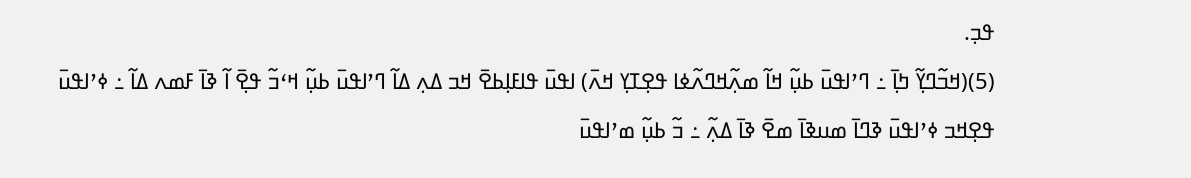ߟߏ߲.
(5)(ߞߏ߬ߣߌ߲߬ ߤߊ߲߫ ߸ ߣߴߊߟߎ߫ ߕߎ߲߬ ߞߊ߬ ߘߍ߲߬ߞߣߍ߬ߦߊ ߟߐ߲ߠߌ߲ ߞߍ߫) ߊߟߎ߫ ߟߊߓߊ߲ߕߐ߫ ߞߏ ߡߍ߲ ߡߊ߬ ߣߴߊߟߎ߫ ߕߎ߲߬ ߞߵߏ߬ ߟߐ߲߫ ߊ߬ ߢߊ߫ ߓߘߍ ߡߊ߬ ߸ ߦߴߊߟߎ߫ ߟߐ߲ߞߏ ߦߴߊߟߎ߫ ߢߣߊ߫ ߘߎߢߊ߫ ߘߐ߫ ߢߊ߫ ߡߍ߲߬ ߸ ߏ߬ ߕߎ߲߬ ߘߴߊߟߎ߫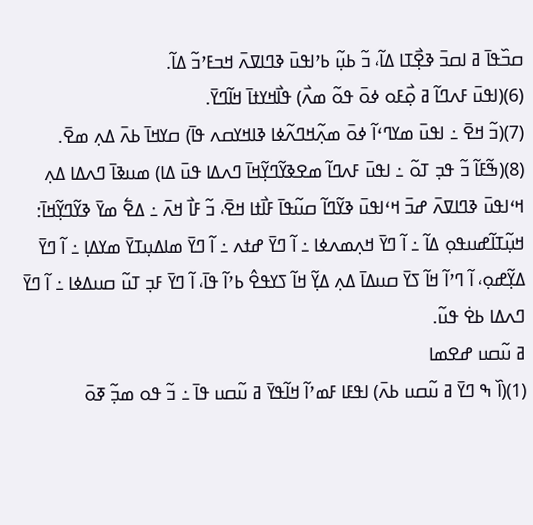ߛߏ߰ߟߊ߫ ߥ ߊߛߏ߫ ߢߐ߲߯ߠߊ ߡߊ߬، ߏ߬ ߕߎ߲߬ ߕߴߊߟߎ߫ ߢߣߊߜߍ߫ ߞߏߓߴߏ߬ ߡߊ߬.
(6)(ߊߟߎ߫ ߓߍߣߊ߬ ߥ ߋ߲߯ߓߋ ߦߋ߫ ߟߋ߬ ߘߍ߯) ߟߊ߯ߞߌߙߊ߫ ߞߊ߬ߣߌ߫.
(7)(ߏ߬ ߞߐ߫ ߸ ߊߟߎ߫ ߘߌߣߵߊ߬ ߦߋ߫ ߘߍ߲߬ߞߣߍ߬ߦߊ ߢߊߞߌߛߍ ߟߊ߫) ߛߌߞߊ߫ ߕߍ߫ ߡߍ߲ ߘߐ߫.
(8)(ߒ߬ߓߊ߬ ߏ߬ ߟߏ߲ ߠߋ߬ ߸ ߊߟߎ߫ ߓߍߣߊ߬ ߘߐߢߌ߬ߣߌ߲߬ߞߊ߫ ߣߍߡߊ ߟߎ߫ ߡߊ) ߘߎߢߊ߫ ߣߍߡߊ ߡߍ߲ ߞߵߊߟߎ߫ ߢߣߊߜߍ߫ ߝߏ߫ ߞߵߊߟߎ߫ ߢߌ߬ߣߊ߬ ߛߎ߬ߟߊ߫ ߓߊ߯ߙߊ ߞߐ߫، ߏ߬ ߓߊ߯ ߞߍ߫ ߸ ߡߐ߱ ߘߌ߫ ߢߌ߬ߣߌ߲߬ߞߊ߫: ߞߎ߲߬ߠߊ߬ߝߎߟߋ߲ ߡߊ߬ ߸ ߊ߬ ߣߌ߫ ߞߍ߲ߘߍߦߊ ߸ ߊ߬ ߣߌ߫ ߝߙߍ ߸ ߊ߬ ߣߌ߫ ߘߊߡߎ߲ߠߌ߫ ߘߌߡߊ߲ ߸ ߊ߬ ߣߌ߫ ߡߌ߲߬ߝߋ߲، ߊ߬ ߣߴߊ߬ ߞߊ߬ ߖߌ߫ ߛߎߡߊ߫ ߡߍ߲ ߡߌ߲߬ ߞߊ߬ ߖߌߟߐ߮ ߕߴߊ߬ ߟߊ߫، ߊ߬ ߣߌ߫ ߓߏ߲ ߠߎ߬ ߛߎߡߦߊ ߸ ߊ߬ ߣߌ߫ ߣߍߡߊ ߕߐ߭ ߟߎ߬.
ߥ ߎ߬ߛߎ ߝߐߘߊ
(1)(ߊ߰ ߒ ߣߌ߫ ߥ ߎ߬ߛߎ ߕߍ߫) ߊߟߓߊ ߓߘߴߊ߬ ߞߊ߬ߟߌ߫ ߥ ߎ߬ߛߎ ߟߊ߫ ߸ ߏ߬ ߟߋ ߘߏ߲߬ ߧߋ߫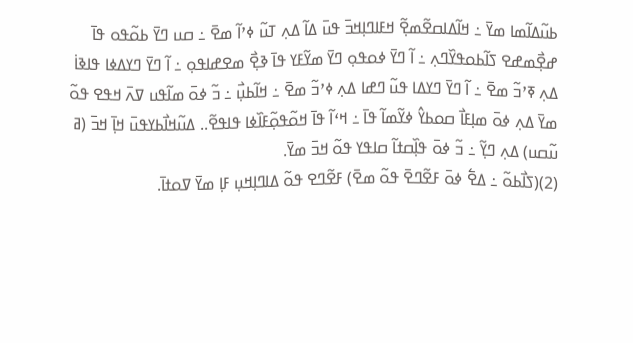ߕߎ߬ߡߊ߬ߘߊ ߘߌ߫ ߸ ߞߊ߬ߡߊߛߐ߬ߘߐ߲߬ ߞߓߊߣߊ߲ߞߏ߫ ߟߎ߫ ߡߊ߬ ߡߍ߲ ߠߎ߬ ߦߴߊ߬ ߘߐ߫ ߸ ߛߎ ߣߌ߫ ߕߋ߬ߟߋ ߟߊ߫ ߝߐ߲߯ߘߝߐ ߖߊ߬ߕߋߟߌ߰ߣߍ߲ ߸ ߊ߬ ߣߌ߫ ߦߋߟߋ߲ ߣߌ߫ ߘߌ߬ߓߌ ߟߊ߫ ߢߐ߲߯ ߘߐߝߊߟߋ߲ ߸ ߊ߬ ߣߌ߫ ߣߌߡߦߊ ߟߊߢߊ߭ ߡߍ߲ ߧߴߏ߬ ߘߐ߫ ߸ ߊ߬ ߣߌ߫ ߣߌߡߊ ߟߎ߬ ߣߝߊ ߡߍ߲ ߦߴߏ߬ ߘߐ߫ ߸ ߞߊ߬ߕߎ߲߯ ߸ ߏ߬ ߦߋ߫ ߘߊ߬ߟߎ ߜߍ߫ ߞߟߐ ߟߋ߬ ߘߌ߫ ߡߍ߲ ߦߋ߫ ߘߊ߲ߓߊ߯ ߛߋߕߌ߮ ߦߌ߬ߘߊ߬ ߟߊ߫ ߸ ߞߵߊ߬ ߟߊ߫ ߞߋ߬ߟߋ߲߬ߓߊ߰ߦߊ ߟߊߟߐ߬.. ߡߎ߬ߞߊ߯ߕߌߟߎ߫ ߞߊ߲߫ ߞߏ߫ (ߥ ߎ߬ߛߎ) ߡߍ߲ ߣߌ߲߬ ߸ ߏ߬ ߦߋ߫ ߟߊ߲߰ߛߙߊ߬ ߛߊߟߌ ߟߋ߬ ߞߏ߫ ߘߌ߫.
(2)(ߖߊ߯ߕߋ߬ ߸ ߡߐ߱ ߦߋ߫ ߓߐ߬ߣߐ߫ ߟߋ߬ ߘߐ߫) ߓߐ߬ߣߐ ߟߋ߬ ߡߊߣߊ߲ߞߎ߲ ߓߊ߲ ߘߌ߫ ߜߋߙߊ߫.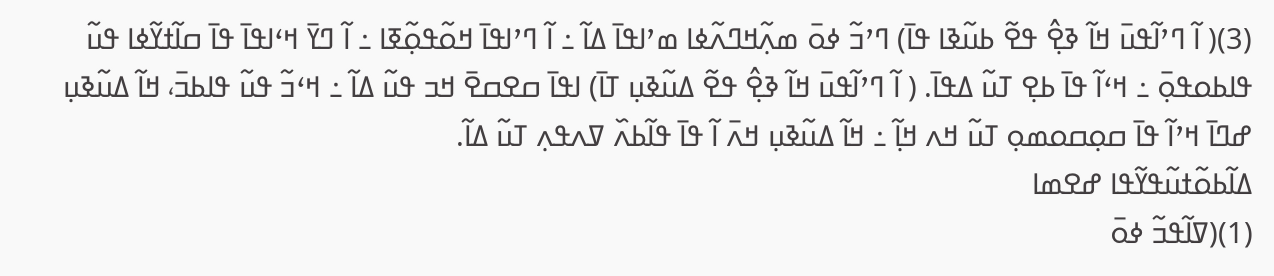(3)( ߊ߬ ߣߴߊ߬ߟߎ߫ ߞߊ߬ ߢߐ߲߮ ߟߐ߬ ߕߎ߬ߢߊ ߟߊ߫) ߣߴߏ߬ ߦߋ߫ ߘߍ߲߬ߞߣߍ߬ߦߊ ߘߴߊߟߊ߫ ߡߊ߬ ߸ ߊ߬ ߣߴߊߟߊ߫ ߞߋ߬ߟߋ߲߬ߧߊ ߸ ߊ߬ ߣߌ߫ ߞߵߊߟߊ߫ ߟߊ߫ ߛߊ߬ߙߌ߬ߦߊ ߟߎ߬ ߟߊߕߋߟߋ߲߫ ߸ ߞߵߊ߬ ߟߊ߫ ߕߐ߲ ߠߎ߬ ߡߟߊ߫. ( ߊ߬ ߣߴߊ߬ߟߎ߫ ߞߊ߬ ߢߐ߲߮ ߟߐ߬ ߡߎ߬ߢߎ߲ ߠߊ߫) ߊߟߊ߫ ߛߐߛߐ߫ ߞߏ ߟߎ߬ ߡߊ߬ ߸ ߞߵߏ߬ ߟߎ߬ ߟߊߕߏ߫، ߞߊ߬ ߡߎ߬ߢߎ߲ ߝߣߊ߫ ߞߴߊ߬ ߟߊ߫ ߛߋ߲ߛߋߘߋ߲ ߠߎ߬ ߞߍ ߞߊ߲߬ ߸ ߞߊ߬ ߡߎ߬ߢߎ߲ ߞߍ߫ ߊ߬ ߟߊ߫ ߟߊ߬ߕߍ߰ ߜߍߟߍ߲ ߠߎ߬ ߡߊ߬.
ߡߊ߬ߕߋ߬ߙߎ߬ߟߌ߬ߟߊ ߝߐߘߊ
(1)(ߜߊ߬ߟߏ߬ ߦߋ߫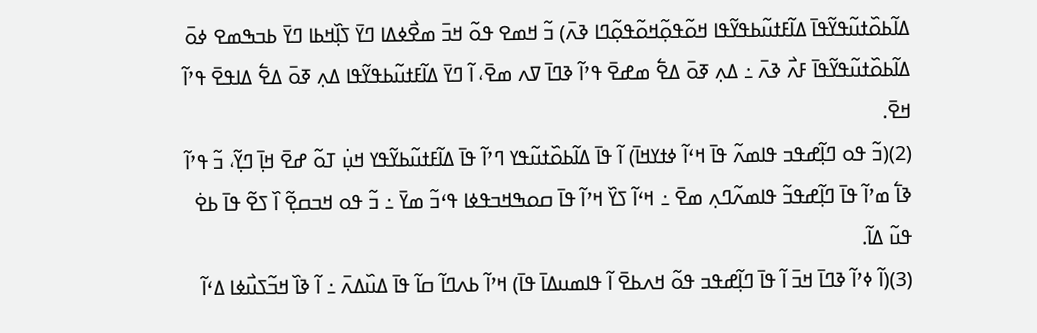ߡߊ߬ߕߋ߰ߙߎ߬ߟߌ߬ߟߊ߫ ߡߊ߬ߓߙߎ߬ߕߟߌ߬ߟߊ ߞߋ߬ߟߋ߲߬ߞߋ߬ߟߋ߲߬ߣߊ ߢߍ߫) ߏ߬ ߞߘߐ ߟߋ߬ ߞߏ߫ ߘߐ߯ߦߡߊ ߣߌ߫ ߖߊ߲߰ߞߕߊ ߣߌ߫ ߕߏߒߘߐ ߦߋ߫ ߡߊ߬ߕߋ߰ߙߎ߬ߟߌ߬ߟߊ߫ ߓߍ߯ ߢߍ߫ ߸ ߡߍ߲ ߧߋ߫ ߡߐ߱ ߘߝߐ߫ ߟߴߊ߬ ߢߣߊ߫ ߜߍ ߘߐ߫، ߊ߬ ߣߌ߫ ߡߊ߬ߓߙߎ߬ߕߟߌ߬ߟߊ ߡߍ߲ ߧߋ߫ ߡߐ߱ ߡߊߟߐ߫ ߟߴߊ߬ ߞߐ߫.
(2)(ߏ߬ ߟߋ ߣߊ߲߬ߝߟߏ ߟߊߘߍ߬ ߟߊ߫ ߞߵߊ߬ ߦߙߌߞߊ߫) ߊ߬ ߟߊ߫ ߡߊ߬ߕߋ߰ߙߎ߬ߟߌ ߣߴߊ߬ ߟߊ߫ ߡߊ߬ߓߙߎ߬ߕߌ߬ߟߌ ߞߎ߲߭ ߠߋ߬ ߝߐ߫ ߞߊ߲߫ ߣߌ߲߬، ߏ߬ ߟߴߊ߬ ߢߊ߱ ߘߴߊ߬ ߟߊ߫ ߣߊ߲߬ߝߟߏ߬ ߟߊߘߍ߬ߣߍ߲ ߘߐ߫ ߸ ߞߵߊ߬ ߖߌ߰ ߞߴߊ߬ ߟߊ߫ ߛߋߒߞߏߟߦߊ ߟߵߏ߬ ߘߌ߫ ߸ ߏ߬ ߟߋ ߞߏߛߐ߲߬ ߊ߰ ߖߐ߬ ߟߊ߫ ߕߐ߭ ߟߎ߬ ߡߊ߬.
(3)(ߊ߬ ߦߴߊ߬ ߢߣߊ߫ ߞߏ߫ ߊ߬ ߟߊ߫ ߣߊ߲߬ߝߟߏ ߟߋ߬ ߞߍߕߐ߫ ߊ߬ ߟߊߘߎߡߊ߫ ߟߊ߫) ߞߴߊ߬ ߕߍߣߊ߬ ߛߊ߬ ߟߊ߫ ߡߎ߰ߡߍ߫ ߸ ߊ߬ ߢߊ߰ ߞߏ߬ߖߎ߯ߦߊ ߡߵߊ߬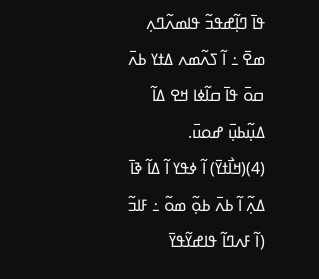ߟߊ߫ ߣߊ߲߬ߝߟߏ߬ ߟߊߘߍ߬ߣߍ߲ ߘߐ߫ ߸ ߊ߬ ߖߍ߬ߘߍ ߡߙߌ ߕߍ߫ ߛߋ߫ ߟߊ߫ ߛߊ߬ߦߊ ߞߐ ߡߊ߬ ߡߎ߲߬ߕߎ߲߫ ߝߋߎ߫.
(4)(ߞߊ߯ߙߌ߫) ߊ߬ ߦߟߌ ߊ߬ ߡߊ߬ ߢߊ߫ ߡߍ߲߬ ߊ߬ ߕߍ߫ ߕߋ߲߬ ߘߋ߬ ߸ ߓߊߏ߬ (ߊ߬ ߓߍߣߊ߬ ߟߊߝߌ߬ߟߌ߫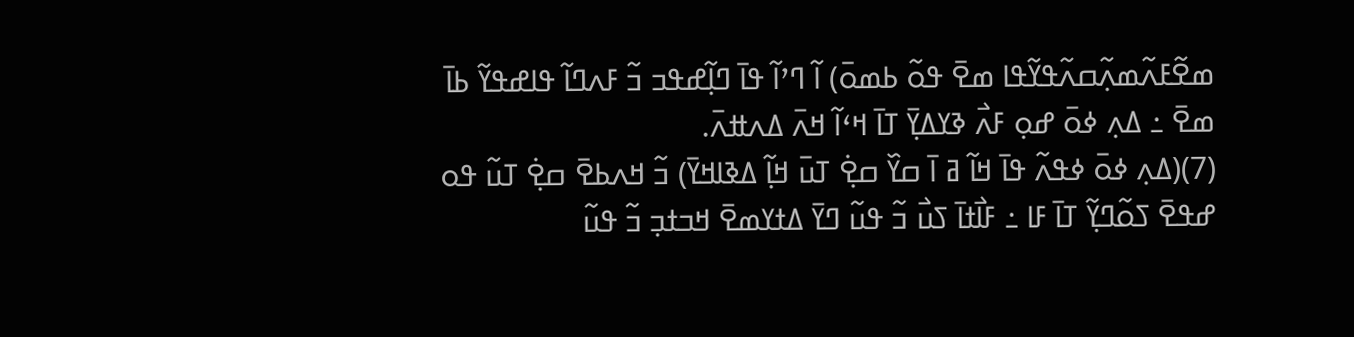ߘߐ߬ߓߍ߬ߘߍ߲߬ߛߍ߬ߟߌ߬ߟߊ ߘߐ߫ ߟߋ߬ ߕߘߋ߫) ߊ߬ ߣߴߊ߬ ߟߊ߫ ߣߊ߲߬ߝߟߏ ߏ߬ ߓߍߣߊ߬ ߟߊߝߟߌ߬ ߕߊ߫ ߘߐ߫ ߸ ߡߍ߲ ߦߋ߫ ߝߋ߲ ߓߍ߯ ߢߌߡߌ߲߫ ߠߊ߫ ߞߵߊ߬ ߞߍ߫ ߡߍߚߍ߫.
(7)(ߡߍ߲ ߦߋ߫ ߦߟߍ߬ ߟߊ߫ ߞߊ߬ ߥ ߊ߫ ߛߌ߰ ߛߐ߲߭ ߠߎ߫ ߞߊ߲߬ ߡߢߊߞߌ߫) ߏ߬ ߞߍߕߐ߫ ߛߐ߲߭ ߠߎ߬ ߟߋ ߝߟߐ߫ ߖߋ߬ߣߌ߲߬ ߠߊ߫ ߓߊ ߸ ߓߊ߯ߙߊ߫ ߖߎ߯ ߏ߬ ߟߎ߬ ߣߌ߫ ߡߙߌߘߐ߫ ߞߏߙߏ߲ ߏ߬ ߟߎ߬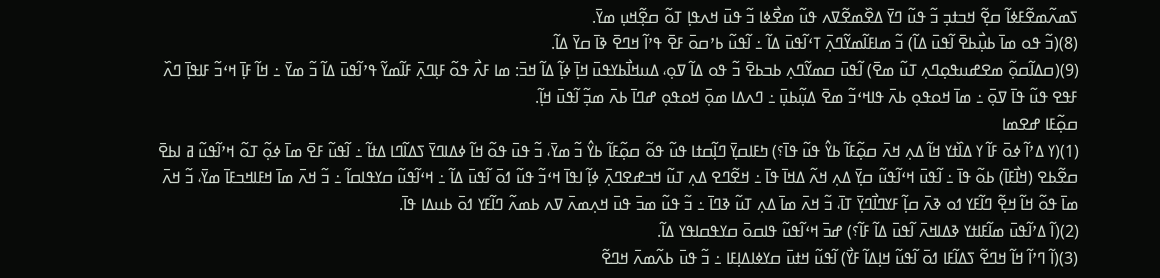ߖߘߍ߬ߘߐ߬ߓߦߊ߬ ߛߐ߲߬ ߞߏߙߏ߲ ߏ߬ ߟߎ߬ ߣߌ߫ ߡߐ߰ߘߐ߬ߜߍ ߟߎ߬ ߘߐ߯ߦߊ ߏ߬ ߟߎ߫ ߞߍߟߊ߲ ߠߋ߬ ߛߐ߲߬ߞߎ߲ ߘߌ߫.
(8)(ߏ߬ ߟߋ ߘߊ߫ ߕߎ߲߯ߕߐ߫ ߊ߬ߟߎ߫ ߡߊ߬) ߏ߬ ߘߊߓߊ߬ߘߌ߬ߣߍ߲߫ ߠߵߊ߬ߟߎ߫ ߡߊ߬ ߸ ߊ߬ߟߎ߬ ߕߴߛߋ߫ ߓߐ߫ ߟߴߊ߬ ߞߣߐ߫ ߢߊ߫ ߛߌ߫ ߡߊ߬.
(9)(ߛߡߊ߬ߛߋ߲߬ ߘߐߝߎߟߋ߲ߣߍ߲ ߠߎ߬ ߘߐ߫) ߊ߬ߟߎ߫ ߛߘߌ߬ߣߍ߲ ߕߏߕߐ߫ ߏ߬ ߟߋ ߡߊ߬ ߜߋ߲، ߡߎߞߊ߯ߕߌߟߎ߫ ߞߊ߲߫ ߦߊ߲߬ ߡߊ߬ ߞߏ߫: ߘߊ ߓߍ߯ ߟߋ߬ ߓߊ߲ߣߍ߲߫ ߓߊ߬ߘߌ߬ ߟߴߊ߬ߟߎ߫ ߡߊ߬ ߏ߬ ߘߌ߫ ߸ ߞߊ߬ ߓߊ߲߫ ߞߵߏ߬ ߓߊߟߊ߲߫ ߣߍ߰ ߓߟߐ ߟߎ߬ ߟߊ߫ ߜߋ߲߫ ߸ ߘߊ߫ ߞߋߟߋ߲ ߕߍ߫ ߟߊߞߵߏ߬ ߘߐ߫ ߡߎ߲߬ߕߎ߲߫ ߸ ߣߍߡߊ ߘߋ߲߫ ߞߋߟߋ߲ ߝߣߊ߫ ߕߍ߫ ߘߏ߲߬ ߊ߬ߟߎ߫ ߞߊ߲߬.
ߛߋ߲߬ߓߊ ߝߐߘߊ
(1)(ߌ ߡߴߊ߬ ߦߋ߫ ߓߊ߬ ߌ ߡߊ߰ߙߌ ߞߊ߬ ߡߍ߲ ߞߍ߫ ߛߋ߲߬ߓߊ߬ ߕߌ߮ ߟߎ߬ ߟߊ߫؟) ߤߓߊߛߌ߲߫ ߣߊ߲߬ߛߙߊ ߟߎ߬ ߟߋ߬ ߛߋ߲߬ߓߊ߬ ߕߌ߮ ߏ߬ ߘߌ߫، ߏ߬ ߟߎ߫ ߟߋ߬ ߞߊ߬ ߦߡߊߣߌ߫ ߖߡߊ߬ߣߊ ߡߙߊ߬ ߸ ߊ߬ߟߎ߬ ߓߐ߫ ߘߊ߫ ߦߋ߲߬ ߠߋ߬ ߞߴߊ߬ߟߎ߬ ߥ ߊߕߐ߫ ߛߐ߬ߕߐ (ߞߊ߯ߓߊ߫) ߕߋ߬ ߟߊ߫ ߸ ߊ߬ߟߎ߫ ߞߵߊ߬ߟߎ߬ ߛߌ߲߫ ߡߍ߲ ߞߍ߬ ߡߞߊ߫ ߟߊ߫ ߸ ߞߐ߬ߣߐ ߡߍ߲ ߠߎ߬ ߞߏߝߐߣߍ߲߫ ߦߊ߲߬ ߊߟߊ߫ ߞߵߏ߬ ߟߎ߬ ߗߋ߫ ߊ߬ߟߎ߫ ߡߊ߬ ߸ ߞߵߊ߬ߟߎ߬ ߛߌߟߊߛߊ߬ ߸ ߏ߬ ߞߍ߫ ߘߊ߫ ߞߓߊߞߏߓߊ߫ ߘߌ߫، ߏ߬ ߞߍ߫ ߘߊ߫ ߟߋ߬ ߞߊ߬ ߞߐ߲߬ ߣߊ߬ߓߌ ߗߋ ߢߍ߫ ߛߊ߲߬ ߓߌߣߊ߯ߣߌ߲߫ ߠߊ߫، ߏ߬ ߞߍ߫ ߘߊ߫ ߡߍ߲ ߠߎ߬ ߢߣߊ߫ ߸ ߏ߬ ߟߎ߬ ߘߏ߫ ߟߎ߫ ߞߍ߲ߘߍ߫ ߜߍ ߕߘߍ߬ ߣߊ߬ߓߌ ߗߋ߫ ߕߎߡߊ ߟߊ߫.
(2)(ߊ߬ ߡߴߊ߬ߟߎ߫ ߘߊ߬ߓߊߙߌ ߢߡߊߞߍ߫ ߊ߬ߟߎ߫ ߡߊ߬ ߓߊ߬؟) ߝߏ߫ ߞߵߊ߬ߟߎ߬ ߟߊߛߋ߫ ߛߌߟߛߊߟߌ ߡߊ߬.
(3)(ߊ߬ ߣߴߊ߬ ߞߊ߬ ߞߣߐ߬ ߖߡߊ߬ߓߊ ߗߋ߫ ߊ߬ߟߎ߬ ߞߊ߲ߡߊ߬ ߓߌ߯) ߊ߬ߟߎ߬ ߞߙߎ߫ ߛߌߦߊߡߊ߲ߓߊ ߸ ߏ߬ ߟߎ߫ ߕߍ߬ߘߍ߫ ߞߣߐ߬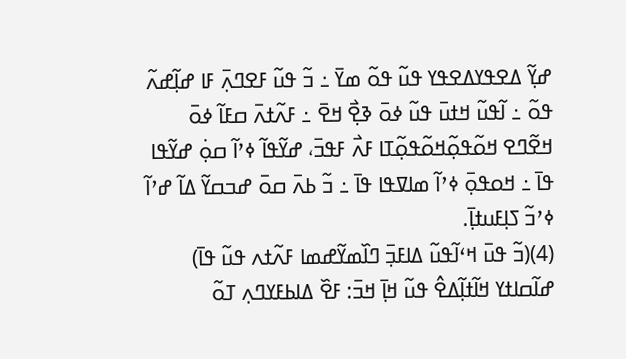ߝߌ߲߬ ߡߐߟߌߡߐߟߌ ߟߎ߬ ߟߋ߬ ߘߌ߫ ߸ ߏ߬ ߟߎ߬ ߓߐߣߍ߲߫ ߓߊ ߝߊ߲߬ߝߍ߬ ߟߋ߬ ߸ ߊ߬ߟߎ߬ ߞߙߎ߫ ߟߎ߬ ߦߋ߫ ߢߐ߲߯ ߞߐ߫ ߸ ߓߍ߬ߙߍ߫ ߛߓߊ߬ ߦߋ߫ ߞߐ߬ߣߐ ߞߋ߬ߟߋ߲߬ߞߋ߬ߟߋ߲߬ߠߊ ߓߍ߯ ߓߟߏ߫، ߝߌ߬ߟߊ߬ ߦߴߊ߬ ߛߋ߲߭ ߝߌ߬ߟߊ ߟߊ߫ ߸ ߞߋߟߋ߲߫ ߦߴߊ߬ ߘߊߜߟߊ ߟߊ߫ ߸ ߏ߬ ߕߍ߫ ߛߋ߫ ߝߏߛߌ߬ ߡߊ߬ ߝߴߊ߬ ߦߴߏ߬ ߖߊ߲ߓߎߙߊ߲߫.
(4)(ߏ߬ ߟߎ߫ ߞߵߊ߬ߟߎ߬ ߡߊߓߏ߲߫ ߣߊ߰ߘߌ߬ߝߘߊ ߓߍ߬ߙߍ ߟߎ߬ ߟߊ߫) ߝߊ߬ߛߊߙߌ ߞߊ߬ߙߊ߲߬ߡߐ߮ ߟߎ߬ ߞߊ߲߫ ߞߏ߫: ߓߐ߰ ߡߊߕߓߌߣߍ߲ ߠߋ߬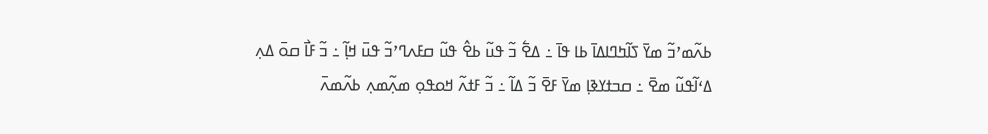ߕߍ߬ߘߴߏ߬ ߘߌ߫ ߖߊ߬ߤߣߊߡߊ߫ ߕߊ ߟߊ߫ ߸ ߡߐ߱ ߏ߬ ߟߎ߬ ߕߐ߮ ߟߎ߬ ߛߓߍߣߴߏ߬ ߟߎ߫ ߞߊ߲߬ ߸ ߏ߬ ߓߊ߯ ߛߋ߫ ߡߍ߲ ߡߵߊ߬ߟߎ߬ ߘߐ߫ ߸ ߛߏߙߌߢߊ߲ ߘߌ߫ ߓߐ߫ ߏ߬ ߡߊ߬ ߸ ߏ߬ ߓߙߍ߬ ߞߋߟߋ߲ ߘߍ߲߬ߘߍ߲ ߕߍ߬ߘߍ߫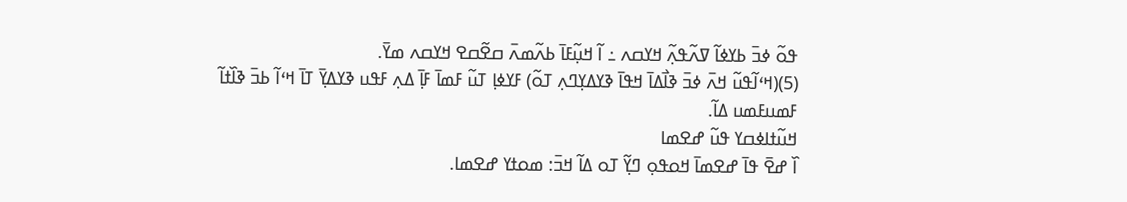ߟߋ߬ ߦߏ߫ ߕߌߦߊ߬ ߜߍ߬ߟߍ߲߬ ߞߌߛߍ ߸ ߊ߬ ߞߎ߲߬ߓߊ߫ ߕߍ߬ߘߍ߫ ߛߐ߬ߛߐ ߞߌߛߍ ߘߌ߫.
(5)(ߞߵߊ߬ߟߎ߬ ߞߍ߫ ߦߏ߫ ߢߊ߯ߡߊ߫ ߞߟߊ߫ ߢߌߡߌ߲ߣߍ߲ ߠߋ߬) ߓߌߦߊ߲ ߠߎ߬ ߓߘߊ߫ ߓߊ߲߫ ߡߍ߲ ߓߟߎ ߢߌߡߌ߲߫ ߠߊ߫ ߞߵߊ߬ ߕߏ߫ ߢߊ߰ߙߊ߬ ߓߘߎߓߘߎ ߡߊ߬.
ߞߎ߬ߙߊߦߛߌ ߟߎ߬ ߝߐߘߊ
ߊ߰ ߝߐ߫ ߟߊ߫ ߝߐߘߊ߫ ߞߋߟߋ߲ ߣߌ߲߬ ߠߋ ߡߊ߬ ߞߏ߫: ߘߋߙߌ ߝߐߘߊ.